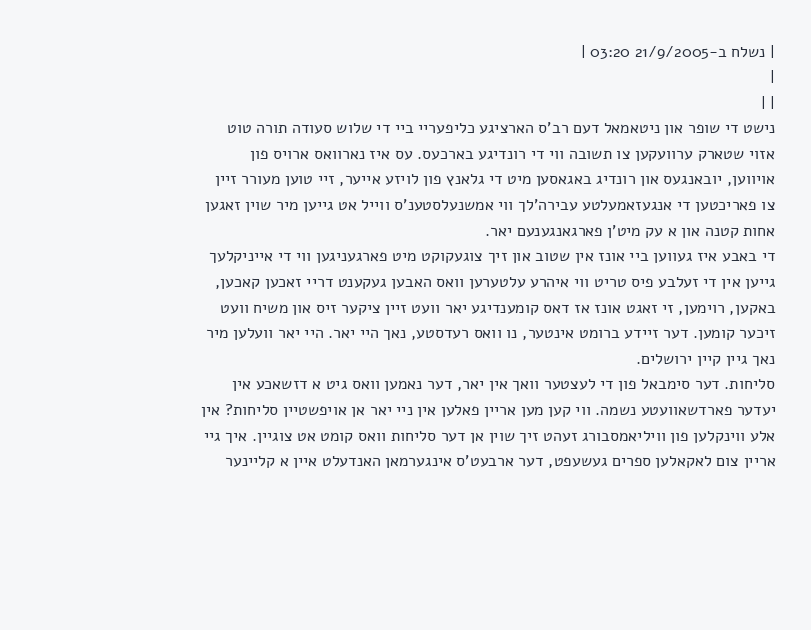| נשלח ב-21/9/2005 03:20 |
|
| |
נישט די שופר און ניטאמאל דעם רב'ס הארציגע כליפעריי ביי די שלוש סעודה תורה טוט אזוי שטארק ערוועקען צו תשובה ווי די רונדיגע בארכעס. עס איז נארוואס ארויס פון אויווען, יובאנגעס און רונדיג באגאסען מיט די גלאנץ פון לויזע אייער, זיי טוען מעורר זיין צו פאריכטען די אנגעזאמעלטע עבירה'לך ווי אמשנעלסטענ'ס ווייל אט גייען מיר שוין זאגען אחות קטנה און א עק מיט'ן פארגאנגענעם יאר.
די באבע איז געווען ביי אונז אין שטוב און זיך צוגעקוקט מיט פארגעניגען ווי די אייניקלעך גייען אין די זעלבע פיס טריט ווי איהרע עלטערען וואס האבען געקענט דריי זאכען קאכען, באקען, רוימען, זי זאגט אונז אז דאס קומענדיגע יאר וועט זיין ציקער זיס און משיח וועט זיכער קומען. דער זיידע ברומט אינטער, נו וואס רעדסטע, נאך היי יאר. היי יאר וועלען מיר נאך גיין קיין ירושלים.
סליחות. דער סימבאל פון די לעצטער וואך אין יאר, דער נאמען וואס גיט א דזשאכע אין יעדער פארדשאוועטע נשמה. ווי קען מען אריין פאלען אין ניי יאר אן אויפשטיין סליחות? אין אלע ווינקלען פון וויליאמסבורג זעהט זיך שוין אן דער סליחות וואס קומט אט צוגיין. איך גיי אריין צום לאקאלען ספרים געשעפט, דער ארבעט'ס אינגערמאן האנדעלט איין א קליינער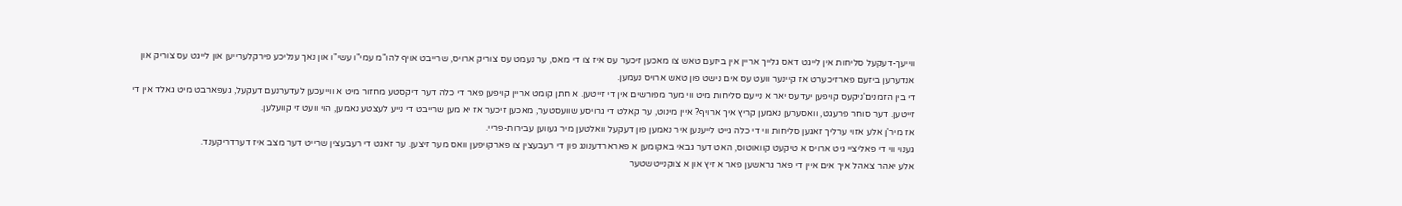ווייעך-דעקעל סליחות אין לייגט דאס גלייך אריין אין ביזעם טאש צו מאכען זיכער עס איז צו די מאס, ער נעמט עס צוריק ארויס, שרייבט אויף להו"מ עמי"ו עשי"ו און נאך ענליכע פירקלערייען און לייגט עס צוריק און אנדערען ביזעם פארזיכערט אז קיינער וועט עס אים נישט פון טאש ארויס נעמען.
די בין הזמנים'ניקעס קויפען יעדעס יאר א נייעם סליחות מיט ווי מער מפורשים אין די זייטען. א חתן קומט אריין קויפען פאר די כלה דער דיקסטע מחזור מיט א ווייעכען לעדערנעם דעקעל, געפארבט מיט גאלד אין די זייטען. דער סוחר פרעגט, וואסערען נאמען קריץ איך ארויף? איין מינוט, ער קאלט די גרויסע שוועסטער, מאכען זיכער אז יא מען שרייבט די נייע לעצטע נאמען, הוי וועט זי קוועלען.
אז מיר'ן אלע אזוי ערליך זאגען סליחות ווי די כלה גייט לייענען איר נאמען פון דעקעל וואלטען מיר געווען עבירות-פריי.
גענוי ווי די פאליציי גיט ארויס א טיקעט קוואוטוס, האט דער גבאי באקומען א פארארדענונג פון די רעבעצין צו פארקויפען וואס מער זיצען. ער זאגט די רעבעצין שרייט דער מצב איז דערדריקענד.
אלע יאהר צאהל איך אים איין די פאר גראשען פאר א זיץ און א צוקנייטשטער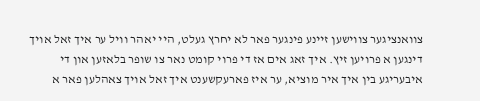צוואנציגער צווישען זיינע פינגער פאר לא יחרץ געלט, היי יאהר וויל ער איך זאל אויך דינגען א פרויען זיץ. איך זאג אים אז די פרוי קומט נאר צו שופר בלאזען און די איבעריגע בין איך איר מוציא, ער איז פארעקשענט איך זאל אויך צאהלען פאר א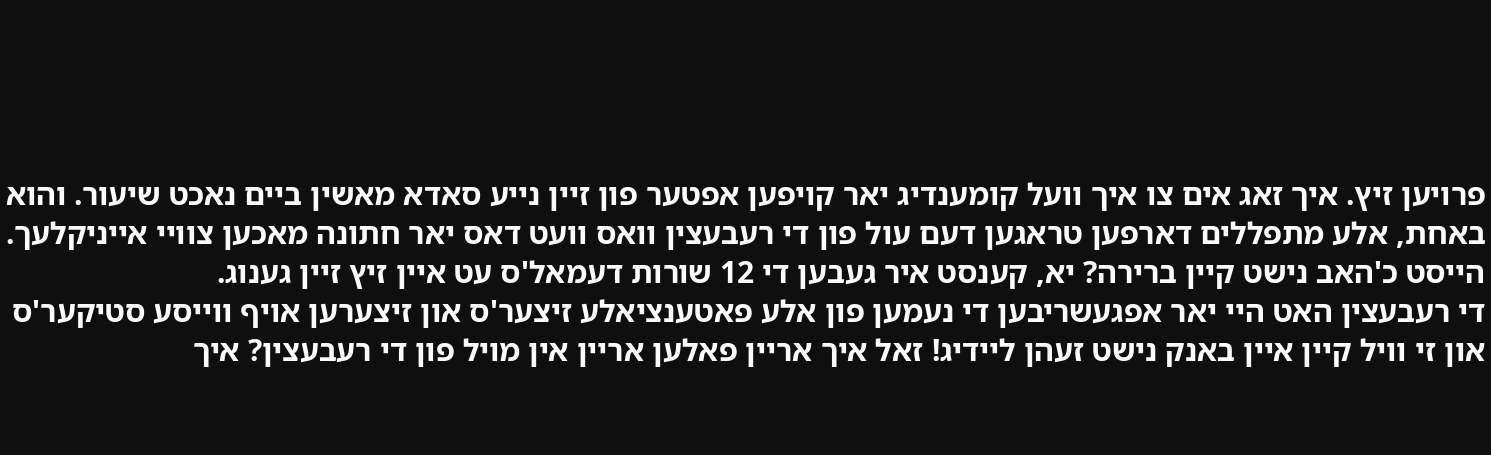פרויען זיץ. איך זאג אים צו איך וועל קומענדיג יאר קויפען אפטער פון זיין נייע סאדא מאשין ביים נאכט שיעור. והוא באחת, אלע מתפללים דארפען טראגען דעם עול פון די רעבעצין וואס וועט דאס יאר חתונה מאכען צוויי אייניקלעך.
הייסט כ'האב נישט קיין ברירה? יא, קענסט איר געבען די 12 שורות דעמאל'ס עט איין זיץ זיין גענוג.
די רעבעצין האט היי יאר אפגעשריבען די נעמען פון אלע פאטענציאלע זיצער'ס און זיצערען אויף ווייסע סטיקער'ס און זי וויל קיין איין באנק נישט זעהן ליידיג! זאל איך אריין פאלען אריין אין מויל פון די רעבעצין? איך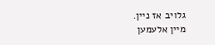גלויב אז ניין.
מיין אלעמען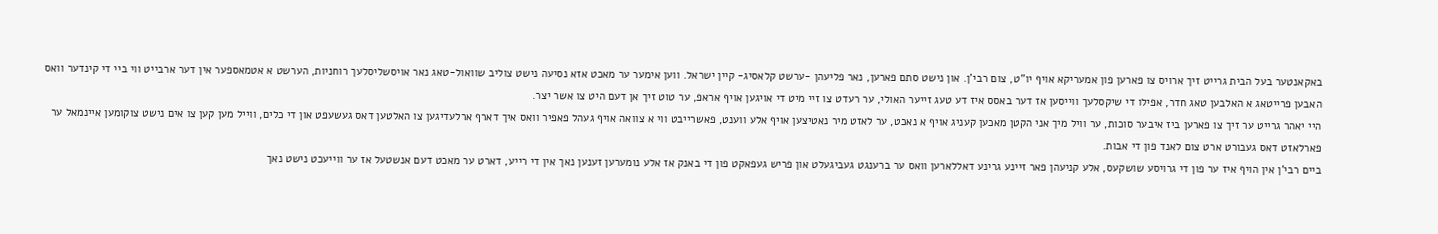באקאנטער בעל הבית גרייט זיך ארויס צו פארען פון אמעריקא אויף יו"ט, צום רבי'ן. און נישט סתם פארען, נאר פליעהן -ערשט קלאסיג- קיין ישראל. ווען אימער ער מאכט אזא נסיעה נישט צוליב שוואול-טאג נאר אויסשליסלעך רוחניות, הערשט א אטמאספער אין דער ארבייט ווי ביי די קינדער וואס האבען פרייטאג א האלבען טאג חדר, אפילו די שיקסלעך ווייסען אז דער באסס איז דע טעג זייער האולי, ער רעדט צו זיי מיט די אויגען אויף אראפ, ער טוט זיך אן דעם היט צו אשר יצר.
היי יאהר גרייט ער זיך צו פארען ביז איבער סוכות, ער וויל מיך אני הקטן מאכען קעניג אויף א נאכט, ער לאזט מיר נאטיצען אויף אלע ווענט, פאשרייבט ווי א צוואה אויף געהל פאפיר וואס איך דארף ארלעדיגען צו האלטען דאס געשעפט און די כלים, ווייל מען קען צו אים נישט צוקומען איינמאל ער פארלאזט דאס געבורט ארט צום לאנד פון די אבות.
ביים רבי'ן אין הויף איז ער פון די גרויסע שושקעס, אלע קניעהן פאר זיינע גרינע דאללארען וואס ער ברענגט געביגעלט און פריש געפאקט פון די באנק אז אלע נומערען זענען נאך אין די רייע, דארט ער מאכט דעם אנשטעל אז ער ווייעכט נישט נאך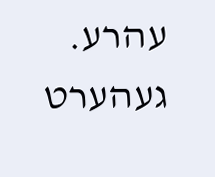עהרע.
געהערט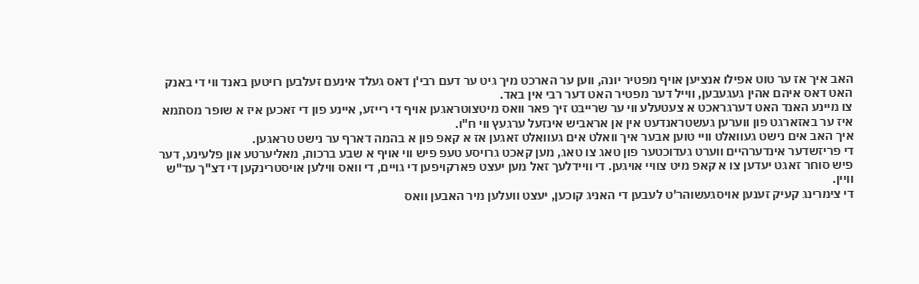האב איך אז ער טוט אפילו אנציען אויף מפטיר יונה, ווען ער הארכט מיך גיט ער דעם רבי'ן דאס געלד אינעם זעלבען רויטען באנד ווי די באנק האט דאס איהם אהין געגעבען, ווייל דער מפטיר האט דער רבי אין באד.
צו מיינע האנד האט דערגראכט א צעטעלע ווי ער שרייבט זיך פאר וואס מיטצוטראגען אויף די רייזע, איינע פון די זאכען איז א שופר מסתמא איז ער באזארגט פון ווערען געשטראנדעט אין אן אראביש אינזעל ערגעץ ווי ח"ו.
איך האב אים נישט געוואלט וויי טוען אבער איך וואלט אים געוואלט זאגען אז א קאפ פון א בהמה דארף ער נישט טראגען.
די פריזשדער אינדערהיים ווערט געדוכטער פון טאג צו טאג, מען קאכט גרויסע טעפ פיש ווי אויף א שבע ברכות, מאליערטע און פלעינע, דער פיש סוחר זאגט יעדען צו א קאפ מיט צוויי אויגען. די וויידלעך זאל מען יעצט פארקויפען די גויים, די וואס ווילען אויסטרינקען די דצ"ך עד"ש וויין.
די צימרינג קעיק זענען אויסגעשוהר'ט לעבען די האניג קוכען, יעצט וועלען מיר האבען וואס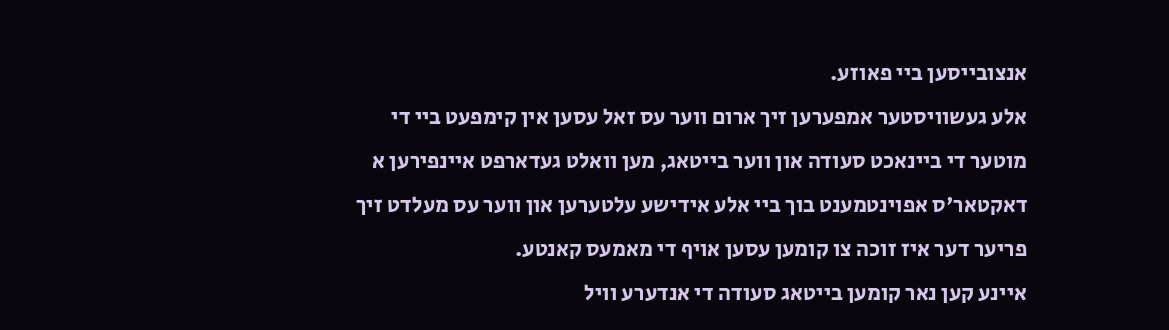אנצובייסען ביי פאוזע.
אלע געשוויסטער אמפערען זיך ארום ווער עס זאל עסען אין קימפעט ביי די מוטער די ביינאכט סעודה און ווער בייטאג, מען וואלט געדארפט איינפירען א דאקטאר'ס אפוינטמענט בוך ביי אלע אידישע עלטערען און ווער עס מעלדט זיך פריער דער איז זוכה צו קומען עסען אויף די מאמעס קאנטע.
איינע קען נאר קומען בייטאג סעודה די אנדערע וויל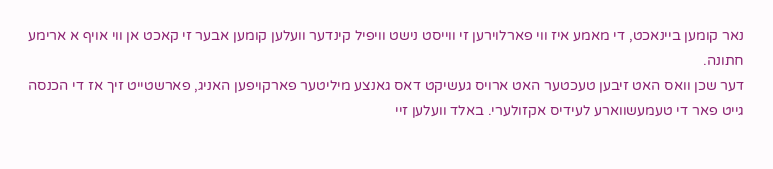נאר קומען ביינאכט, די מאמע איז ווי פארלוירען זי ווייסט נישט וויפיל קינדער וועלען קומען אבער זי קאכט אן ווי אויף א ארימע חתונה.
דער שכן וואס האט זיבען טעכטער האט ארויס געשיקט דאס גאנצע מיליטער פארקויפען האניג, פארשטייט זיך אז די הכנסה גייט פאר די טעמעשווארע לעידיס אקזולערי. באלד וועלען זיי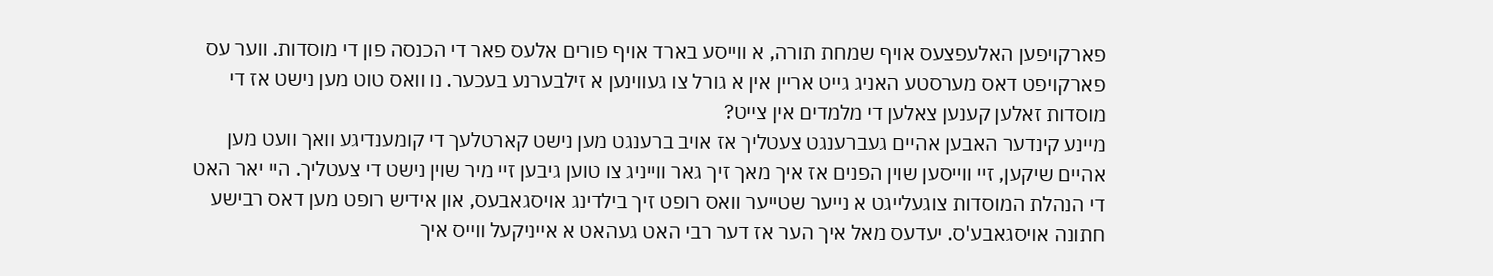פארקויפען האלעפצעס אויף שמחת תורה, א ווייסע בארד אויף פורים אלעס פאר די הכנסה פון די מוסדות. ווער עס פארקויפט דאס מערסטע האניג גייט אריין אין א גורל צו געווינען א זילבערנע בעכער. נו וואס טוט מען נישט אז די מוסדות זאלען קענען צאלען די מלמדים אין צייט?
מיינע קינדער האבען אהיים געברענגט צעטליך אז אויב ברענגט מען נישט קארטלעך די קומענדיגע וואך וועט מען אהיים שיקען, זיי ווייסען שוין הפנים אז איך מאך זיך גאר ווייניג צו טוען גיבען זיי מיר שוין נישט די צעטליך. היי יאר האט די הנהלת המוסדות צוגעלייגט א נייער שטייער וואס רופט זיך בילדינג אויסגאבעס, און אידיש רופט מען דאס רבישע חתונה אויסגאבע'ס. יעדעס מאל איך הער אז דער רבי האט געהאט א אייניקעל ווייס איך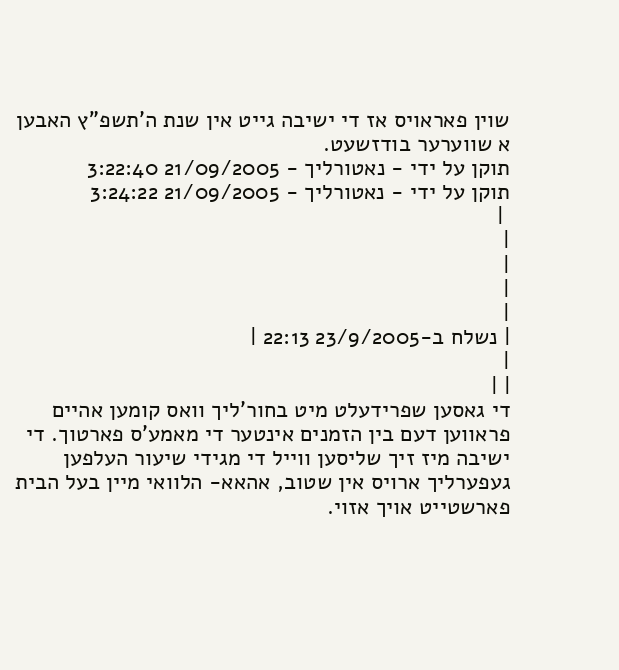שוין פאראויס אז די ישיבה גייט אין שנת ה'תשפ"ץ האבען א שווערער בודזשעט.
תוקן על ידי - נאטורליך - 21/09/2005 3:22:40
תוקן על ידי - נאטורליך - 21/09/2005 3:24:22
 |
|
|
|
|
| נשלח ב-23/9/2005 22:13 |
|
| |
די גאסען שפרידעלט מיט בחור'ליך וואס קומען אהיים פראווען דעם בין הזמנים אינטער די מאמע'ס פארטוך. די ישיבה מיז זיך שליסען ווייל די מגידי שיעור העלפען געפערליך ארויס אין שטוב, אהאא- הלוואי מיין בעל הבית פארשטייט אויך אזוי.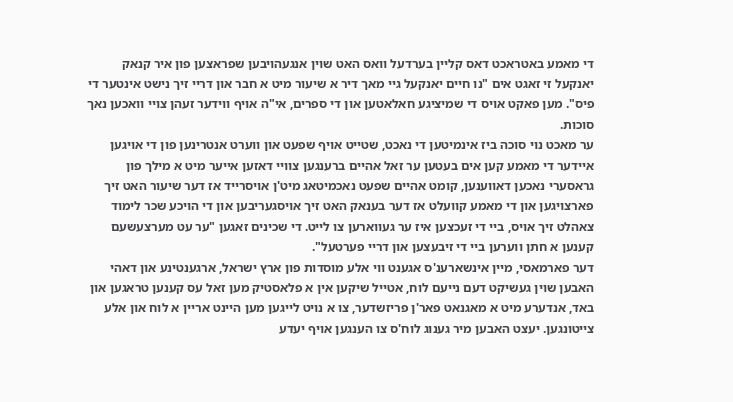די מאמע באטראכט דאס קליין בערדעל וואס האט שוין אנגעהויבען שפראצען פון איר קנאק יאנקעל זי זאגט אים "נו חיים יאנקעל גיי מאך דיר א שיעור מיט א חבר און דריי זיך נישט אינטער די פיס". מען פאקט אויס די שמיציגע חאלאטען און די ספרים, אי"ה אויף ווידער זעהן צויי וואכען נאך סוכות.
ער מאכט נוי סוכה ביז אינמיטען די נאכט, שטייט אויף שפעט און ווערט אנטרינען פון די אויגען איידער די מאמע קען אים בעטען ער זאל אהיים ברענגען צוויי דאזען אייער מיט א מילך פון גראסערי נאכען דאווענען, קומט אהיים שפעט נאכמיטאג מיט'ן אויסרייד אז דער שיעור האט זיך פארצויגען און די מאמע קוועלט אז דער בענאק האט זיך אויסגעריבען און די הויכע שכר לימוד צאהלט זיך אויס, ביי די זעכצען איז ער געווארען צו לייט. די שכינים זאגען "ער עט מערצעשעם קענען א חתן ווערען ביי די זיבעצען און דריי פערטעל".
דער פארמאסי, מיין אינשארענ'ס אגענט ווי אלע מוסדות פון ארץ ישראל, ארגענטינע און דאהי האבען שוין געשיקט דעם נייעם לוח, אטייל שיקען אין א פלאסטיק מען זאל עס קענען טראגען און באד, אנדערע מיט א מאגנאט פאר'ן פריזשדער, צו א נויט לייגען מען היינט אריין א לוח און אלע צייטונגען. יעצט האבען מיר גענוג לוח'ס צו הענגען אויף יעדע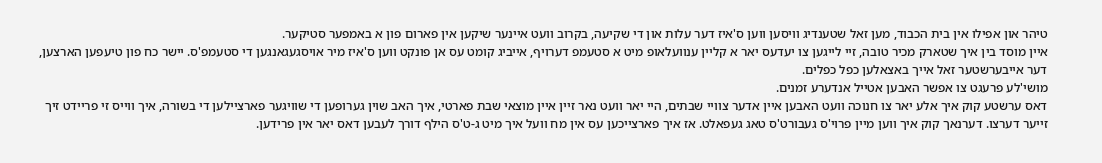טיהר און אפילו אין בית הכבוד, מען זאל שטענדיג וויסען ווען ס'איז דער עלות און די שקיעה, בקרוב וועט איינער שיקען אין פארום פון א באמפער סטיקער.
איין מוסד בין איך שטארק מכיר טובה, זיי לייגען צו יעדעס יאר א קליין ענוועלאופ מיט א סטעמפ דערויף, אייביג קומט עס אן פונקט ווען ס'איז מיר אויסגעגאנגען די סטעמפ'ס. יישר כח פון טיעפען הארצען, דער אייבערשטער זאל אייך באצאלען כפל כפלים.
מושי'לע פרעגט צו אפשר האבען אטייל אנדערע זמנים.
דאס ערשטע קוק איך אלע יאר צו חנוכה וועט האבען איין אדער צוויי שבתים, היי יאר וועט נאר זיין איין מוצאי שבת פארטי, איך האב שוין גערופען די שוויגער פארציילען די בשורה, איך ווייס זי פריידט זיך זייער דערצו. דערנאך קוק איך ווען מיין פרוי'ס געבורט'ס טאג געפאלט. אז איך פארצייכען עס אין מח וועל איך מיט ג-ט'ס הילף דורך לעבען דאס יאר אין פרידען.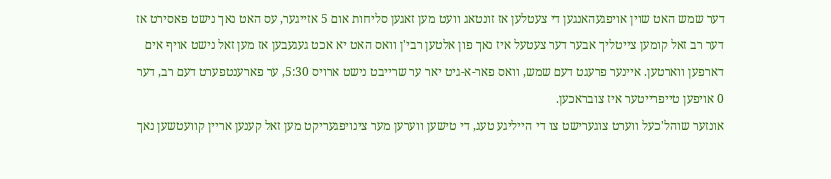דער שמש האט שוין אויפגעהאנגען די צעטלען אז זונטאג וועט מען זאגען סליחות אום 5 אזייגער, עס האט נאך נישט פאסירט אז דער רב זאל קומען צייטליך אבער דער צעטעל איז נאך פון אלטען רבי'ן וואס האט יא אכט געגעבען אז מען זאל נישט אויף אים דארפען ווארטען. איינער פרעגט דעם שמש, וואס פאר-א-גיט יאר ער שרייבט נישט ארויס 5:30, ער פארענטפערט דעם רב, דער 0 אויפען טייפרייטער איז צובראכען.
אונזער שוהל'כעל ווערט צוגערישט צו די הייליגע טעג, די טישען ווערען מער צינויפגעריקט מען זאל קענען אריין קוועטשען נאך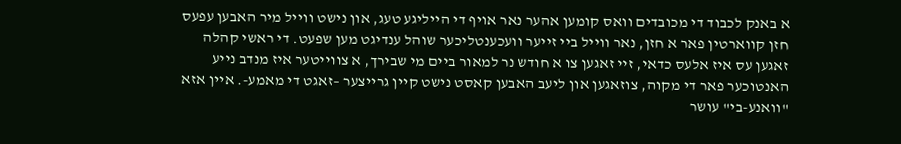א באנק לכבוד די מכובדים וואס קומען אהער נאר אויף די הייליגע טעג, און נישט ווייל מיר האבען עפעס חזן קווארטין פאר א חזן, נאר ווייל ביי זייער וועכענטליכער שוהל ענדיגט מען שפעט. די ראשי קהלה זאגען עס איז אלעס כדאי, זיי זאגען צו א חודש נר למאור ביים מי שבירך, א צווייטער איז מנדב נייע האנטוכער פאר די מקוה, צוזאגען און ליעב האבען קאסט נישט קיין גרייצער –זאגט די מאמע-. איין אזא "וואנע-בי" עושר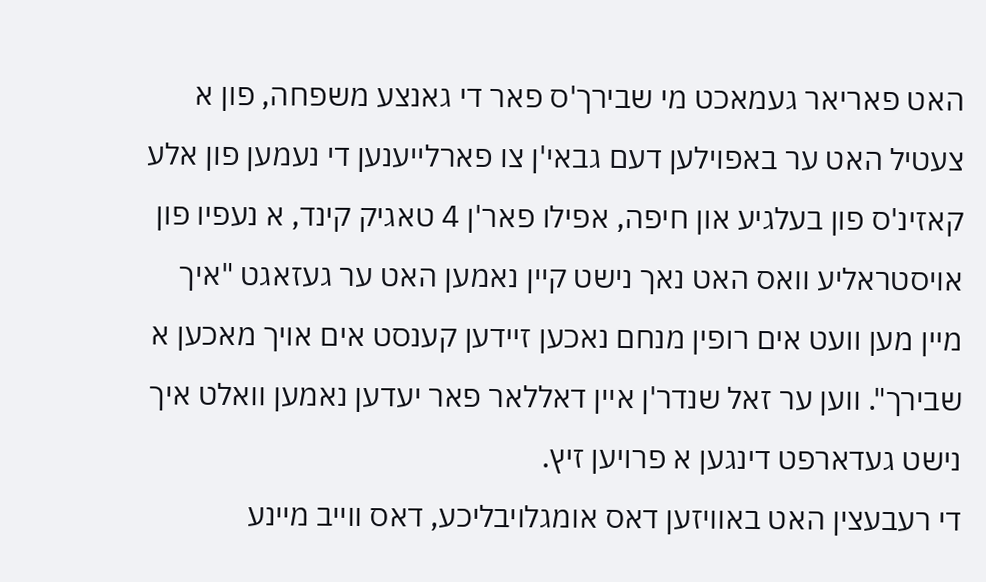האט פאריאר געמאכט מי שבירך'ס פאר די גאנצע משפחה, פון א צעטיל האט ער באפוילען דעם גבאי'ן צו פארלייענען די נעמען פון אלע קאזינ'ס פון בעלגיע און חיפה, אפילו פאר'ן 4 טאגיק קינד, א נעפיו פון אויסטראליע וואס האט נאך נישט קיין נאמען האט ער געזאגט "איך מיין מען וועט אים רופין מנחם נאכען זיידען קענסט אים אויך מאכען א שבירך". ווען ער זאל שנדר'ן איין דאללאר פאר יעדען נאמען וואלט איך נישט געדארפט דינגען א פרויען זיץ.
די רעבעצין האט באוויזען דאס אומגלויבליכע, דאס ווייב מיינע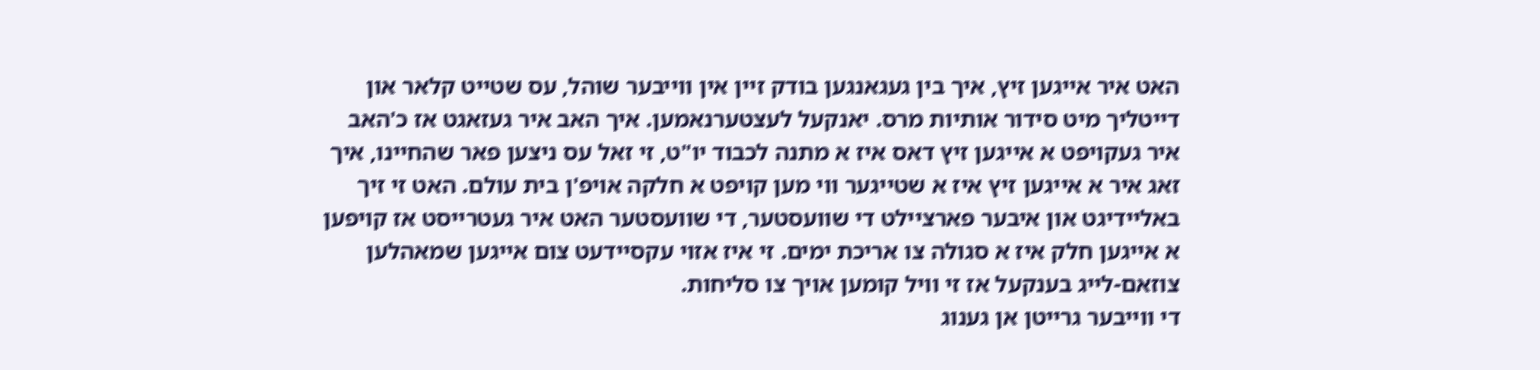האט איר אייגען זיץ, איך בין געגאנגען בודק זיין אין ווייבער שוהל, עס שטייט קלאר און דייטליך מיט סידור אותיות מרס. יאנקעל לעצטערנאמען. איך האב איר געזאגט אז כ'האב איר געקויפט א אייגען זיץ דאס איז א מתנה לכבוד יו"ט, זי זאל עס ניצען פאר שהחיינו, איך זאג איר א אייגען זיץ איז א שטייגער ווי מען קויפט א חלקה אויפ'ן בית עולם. האט זי זיך באליידיגט און איבער פארציילט די שוועסטער, די שוועסטער האט איר געטרייסט אז קויפען א אייגען חלק איז א סגולה צו אריכת ימים. זי איז אזוי עקסיידעט צום אייגען שמאהלען צוזאם-לייג בענקעל אז זי וויל קומען אויך צו סליחות.
די ווייבער גרייטן אן גענוג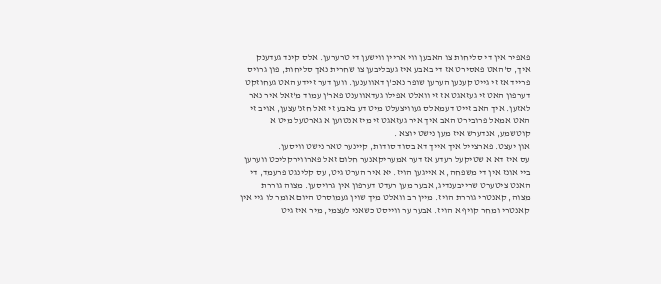פאפיר אין די סליחות צו האבען ווי אריין ווישען די טרערען. אלס קינד געדענק איך, ס'האט פאסירט אז די באבע איז געבליבען צו שחרית נאך סליחות, פון גרויס פרייד אז זי גייט קענען הערען שופר נאכ'ן דאווענען. ווען דער זיידע האט געחוזקט דערפון האט זי געזאגט אז זי וואלט אפילו געדאווענט פאר'ן עמוד מ'זאל איר נאר לאזען. איך האב זייט דעמאלס געוויצעלט מיט דע באבע זי זאל חזנ'עצען, אויב זי האט אמאל פרובירט האב איך איר געזאגט זי מיז אנטוען א גארטעל מיט א קוטשמע, אנדערש איז מען נישט יוצא .
און יעצט. פארצייל איך אייך דא בסוד סודות, קיינער טאר נישט וויסען.
עס איז דא א שטיקעל רעדע אז דער אמעריקאנער חלום זאל פארווירקליכט ווערען ביי אונז אין די משפחה, א אייגען הויז. יא איר הערט גיט, עס קלינגט פרעמד, די האנט ציטערט שרייבענדיג, אבער מען רעדט דערפון אין גרויסען. מצוה גוררת מצוה, קאנטרי גוררת הויז. מיין רב וואלט מיך שוין געמוסרט היום אומר לו גיי אין קאנטרי ומחר קויף א הויז. אבער ער ווייסט כשאני לעצמי, מיר איז גיט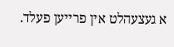א געצעהלט אין פרייען פעלד.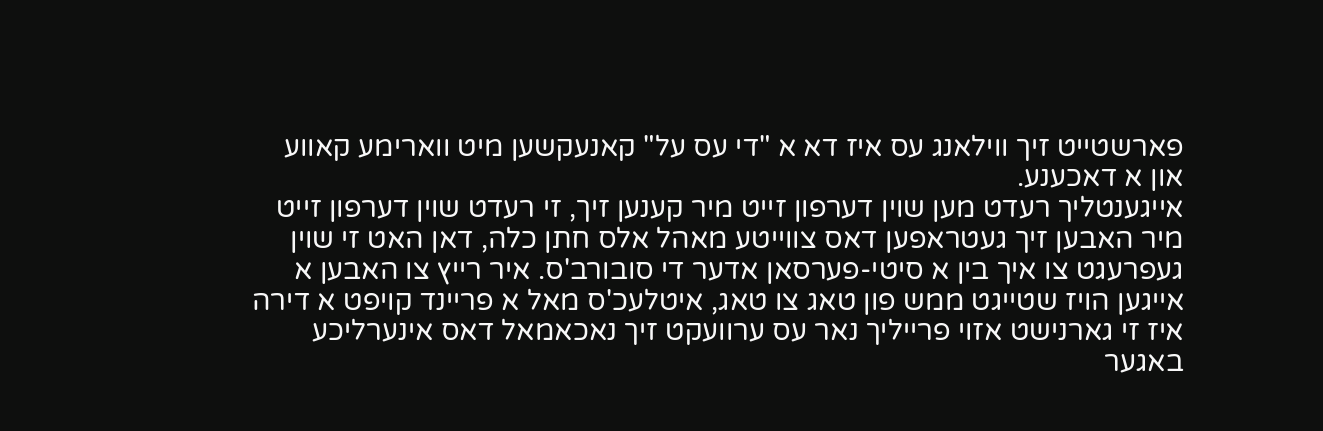פארשטייט זיך ווילאנג עס איז דא א "די עס על" קאנעקשען מיט ווארימע קאווע און א דאכענע.
אייגענטליך רעדט מען שוין דערפון זייט מיר קענען זיך, זי רעדט שוין דערפון זייט מיר האבען זיך געטראפען דאס צווייטע מאהל אלס חתן כלה, דאן האט זי שוין געפרעגט צו איך בין א סיטי-פערסאן אדער די סובורב'ס. איר רייץ צו האבען א אייגען הויז שטייגט ממש פון טאג צו טאג, איטלעכ'ס מאל א פריינד קויפט א דירה איז זי גארנישט אזוי פרייליך נאר עס ערוועקט זיך נאכאמאל דאס אינערליכע באגער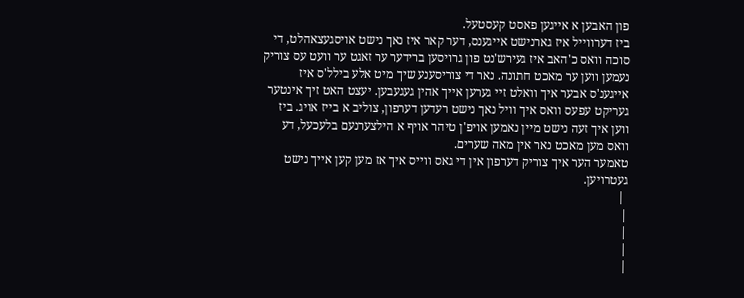פון האבען א אייגען פאסט קעסטעל.
ביז דערווייל איז גארנישט אייגענס, דער קאר איז נאך נישט אויסגעצאהלט, די סוכה וואס כ'האב איז געירש'נט פון גרויסען ברידער ער זאגט ער וועט עס צוריק נעמען ווען ער מאכט חתונה. נאר די צוריסענע שיך מיט אלע בילל'ס איז אייגענ'ס אבער איך וואלט זיי גערען אייך אהין געגעבען. יעצט האט זיך אינטער געריקט עפעס וואס איך וויל נאך נישט רעדען דערפון, צוליב א בייז אויג. ביז ווען איך זעה נישט מיין נאמען אויפ'ן טיהר אויף א הילצערנעם בלעכעל, דע וואס מען מאכט נאר אין מאה שערים.
טאמער הער איך צוריק דערפון אין די גאס ווייס איך אז מען קען אייך נישט געטרויען.
 |
|
|
|
|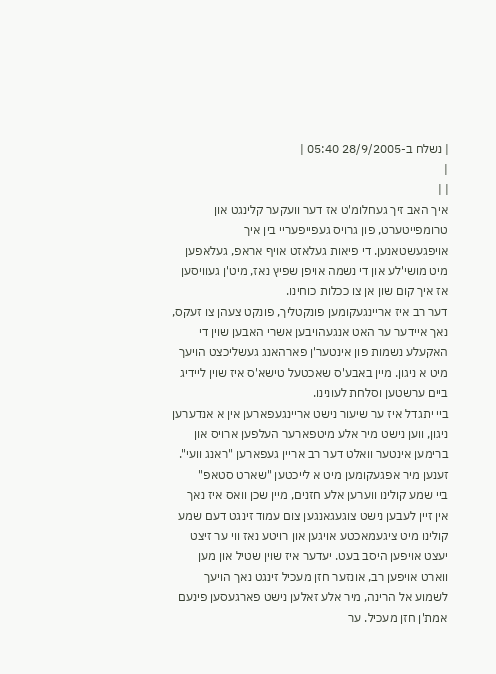| נשלח ב-28/9/2005 05:40 |
|
| |
איך האב זיך געחלומ'ט אז דער וועקער קלינגט און טרומפייטערט, פון גרויס געפייפעריי בין איך אויפגעשטאנען. די פיאות געלאזט אויף אראפ, געלאפען מיט מושי'לע און די נשמה אויפן שפיץ נאז, מיט'ן געוויסען אז איך קום שון אן צו ככלות כוחינו.
דער רב איז אריינגעקומען פונקטליך, פונקט צעהן צו זעקס, נאך איידער ער האט אנגעהויבען אשרי האבען שוין די האקעלע נשמות פון אינטער'ן פארהאנג געשליכצט הויעך מיט א ניגון. מיין באבע'ס שאכטעל טישא'ס איז שוין ליידיג ביים ערשטען וסלחת לעונינו.
ביי יתגדל איז ער שיעור נישט אריינגעפארען אין א אנדערען ניגון, ווען נישט מיר אלע מיטפארער העלפען ארויס און ברימען אינטער וואלט דער רב אריין געפארען "ראנג וועי". זענען מיר אפגעקומען מיט א לייכטען "שארט סטאפ"
ביי שמע קולינו ווערען אלע חזנים, מיין שכן וואס איז נאך אין זיין לעבען נישט צוגעגאנגען צום עמוד זינגט דעם שמע קולינו מיט ציגעמאכטע אויגען און רויטע נאז ווי ער זיצט יעצט אויפען היסב בעט. יעדער איז שוין שטיל און מען ווארט אויפען רב, אונזער חזן מעכיל זינגט נאך הויעך לשמוע אל הרינה, מיר אלע זאלען נישט פארגעסען פינעם אמת'ן חזן מעכיל. ער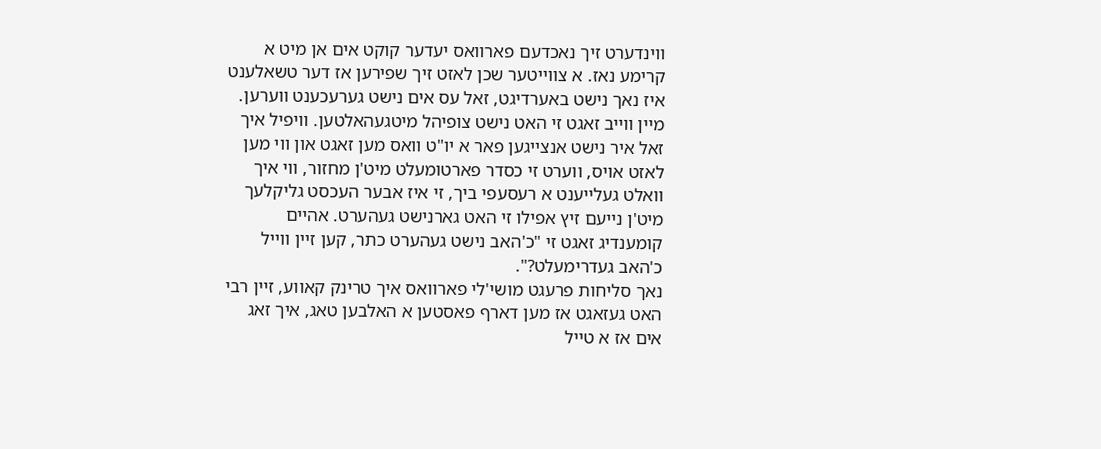ווינדערט זיך נאכדעם פארוואס יעדער קוקט אים אן מיט א קרימע נאז. א צווייטער שכן לאזט זיך שפירען אז דער טשאלענט איז נאך נישט באערדיגט, זאל עס אים נישט גערעכענט ווערען.
מיין ווייב זאגט זי האט נישט צופיהל מיטגעהאלטען. וויפיל איך זאל איר נישט אנצייגען פאר א יו"ט וואס מען זאגט און ווי מען לאזט אויס, ווערט זי כסדר פארטומעלט מיט'ן מחזור, ווי איך וואלט געלייענט א רעסעפי ביך, זי איז אבער העכסט גליקלעך מיט'ן נייעם זיץ אפילו זי האט גארנישט געהערט. אהיים קומענדיג זאגט זי "כ'האב נישט געהערט כתר, קען זיין ווייל כ'האב געדרימעלט?".
נאך סליחות פרעגט מושי'לי פארוואס איך טרינק קאווע, זיין רבי האט געזאגט אז מען דארף פאסטען א האלבען טאג, איך זאג אים אז א טייל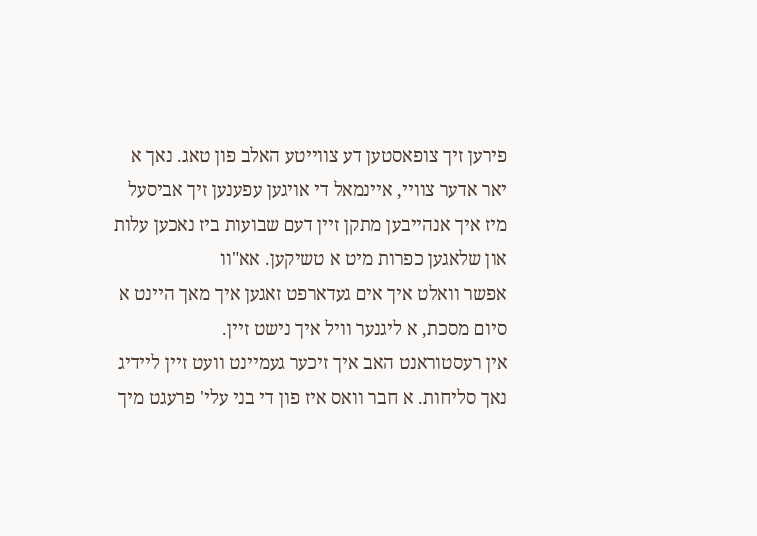פירען זיך צופאסטען דע צווייטע האלב פון טאג. נאך א יאר אדער צוויי, איינמאל די אויגען עפענען זיך אביסעל מיז איך אנהייבען מתקן זיין דעם שבועות ביז נאכען עלות און שלאגען כפרות מיט א טשיקען. אא"וו
אפשר וואלט איך אים געדארפט זאגען איך מאך היינט א סיום מסכת, א ליגנער וויל איך נישט זיין.
אין רעסטוראנט האב איך זיכער געמיינט וועט זיין ליידיג נאך סליחות. א חבר וואס איז פון די בני עלי' פרעגט מיך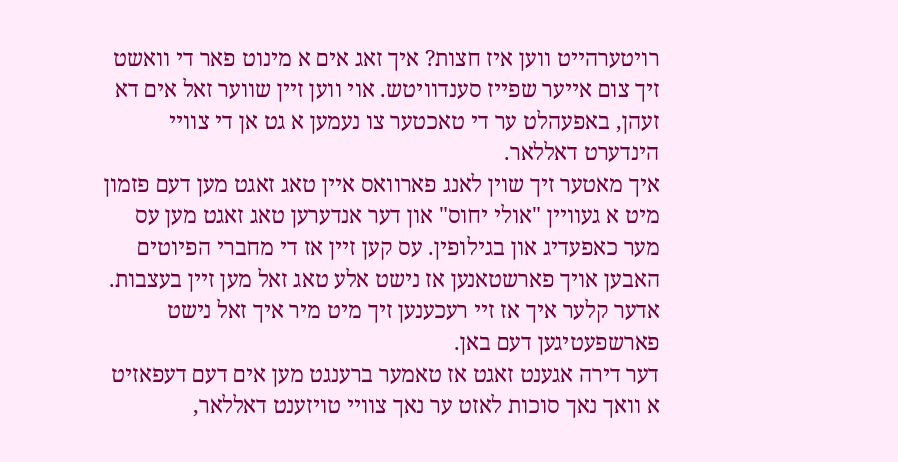רויטערהייט ווען איז חצות? איך זאג אים א מינוט פאר די וואשט זיך צום אייער שפייז סענדוויטש. אוי ווען זיין שווער זאל אים דא זעהן, באפעהלט ער די טאכטער צו נעמען א גט אן די צוויי הינדערט דאללאר.
איך מאטער זיך שוין לאנג פארוואס איין טאג זאגט מען דעם פזמון מיט א געוויין "אולי יחוס" און דער אנדערען טאג זאגט מען עס מער כאפעדיג און בגילופין. עס קען זיין אז די מחברי הפיוטים האבען אויך פארשטאנען אז נישט אלע טאג זאל מען זיין בעצבות. אדער קלער איך אז זיי רעכענען זיך מיט מיר איך זאל נישט פארשפעטיגען דעם באן.
דער דירה אגענט זאגט אז טאמער ברענגט מען אים דעם דעפאזיט א וואך נאך סוכות לאזט ער נאך צוויי טויזענט דאללאר,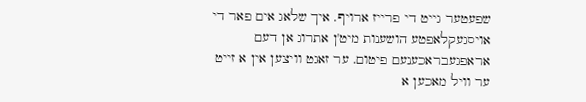שפעטער גייט די פרייז ארויף. איך שלאג אים פאר די אויסגעקלאפטע הושענות מיט'ן אתרוג אן דעם אראפגעבראכענעם פיטום. ער זאגט וויצען אין א זייט ער וויל מאכען א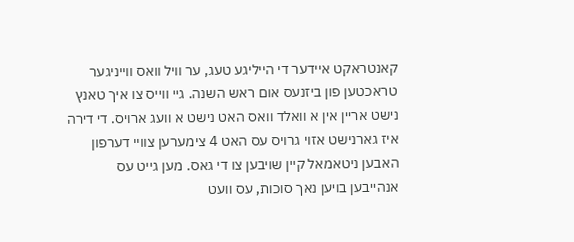קאנטראקט איידער די הייליגע טעג, ער וויל וואס ווייניגער טראכטען פון ביזנעס אום ראש השנה. גיי ווייס צו איך טאנץ נישט אריין אין א וואלד וואס האט נישט א וועג ארויס. די דירה איז גארנישט אזוי גרויס עס האט 4 צימערען צוויי דערפון האבען ניטאמאל קיין שויבען צו די גאס. מען גייט עס אנהייבען בויען נאך סוכות, עס וועט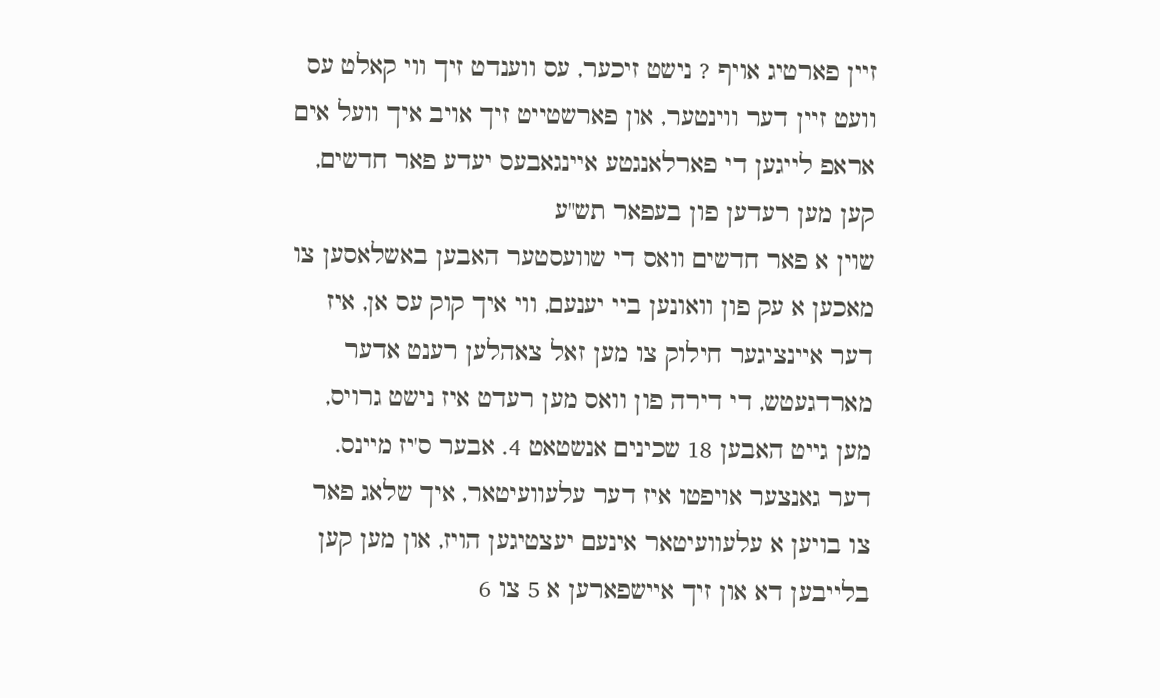זיין פארטיג אויף ? נישט זיכער, עס ווענדט זיך ווי קאלט עס וועט זיין דער ווינטער, און פארשטייט זיך אויב איך וועל אים אראפ לייגען די פארלאנגטע איינגאבעס יעדע פאר חדשים, קען מען רעדען פון בעפאר תש"ע
שוין א פאר חדשים וואס די שוועסטער האבען באשלאסען צו מאכען א עק פון וואונען ביי יענעם, ווי איך קוק עס אן, איז דער איינציגער חילוק צו מען זאל צאהלען רענט אדער מארדגעטש, די דירה פון וואס מען רעדט איז נישט גרויס, מען גייט האבען 18 שכינים אנשטאט 4. אבער ס'יז מיינס.
דער גאנצער אויפטו איז דער עלעוועיטאר, איך שלאג פאר צו בויען א עלעוועיטאר אינעם יעצטיגען הויז, און מען קען בלייבען דא און זיך איישפארען א 5 צו 6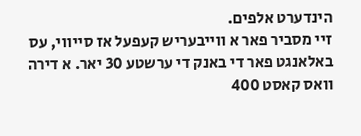הינדערט אלפים.
זיי מסביר פאר א ווייבעריש קעפעל אז סייווי, עס באלאנגט פאר די באנק די ערשטע 30 יאר. א דירה וואס קאסט 400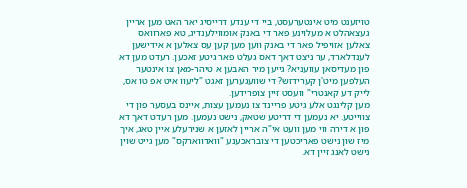טויזענט מיט אינטערעסט, ביי די ענדע דרייסיג יאר האט מען אריין געצאהלט א מעלוינע פאר די באנק אומווילענדיג, טא פארוואס צאלען אזויפיל פאר די באנק ווען מען קען עס צאלען א אידישען לענדלארד, ער ניצט דאך דאס געלט פאר גיטע זאכען. רעדט מען דא פון מעדיסאן עוועניא? גייען מיר האבען א טיהר-מאן צו אינטער העלפען מיט'ן קערידזש? די שוועגערען זאגט "ליעוו איט אפ טו אס, לייק דע קאנטרי" וועסט זיין צופרידען.
מען קלינגט אלע גיטע פריינד צו נעמען עצות, איינס בעסער פון די צווייטע. יא נעמען די דריטע שטאק, נישט נעמען. מען רעדט דאך דא פון א דירה ווי מען וועט אי"ה אריין לאזען א שנירעלע איין טאג, איך מיז שון נישט פאריכטען די צובראכענע "וואדווארקס" מען גייט שוין נישט לאנג זיין דא.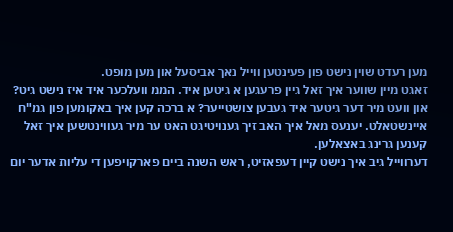מען רעדט שוין נישט פון פעינטען ווייל נאך אביסעל און מען מופט.
זאגט מיין שווער איך זאל גיין פרעגען א גיטען איד. הממ וועלכער איד איז נישט גיט? און וועט מיר דער גיטער איד געבען צושטייער? א ברכה קען איך באקומען פון גמ"ח איינשטאלט. יענעס מאל איך האב זיך גענויטיגט האט ער מיר געווינטשען איך זאל קענען גרינג באצאלען.
דערווייל גיב איך נישט קיין דעפאזיט, ראש השנה ביים פארקויפען די עליות אדער יום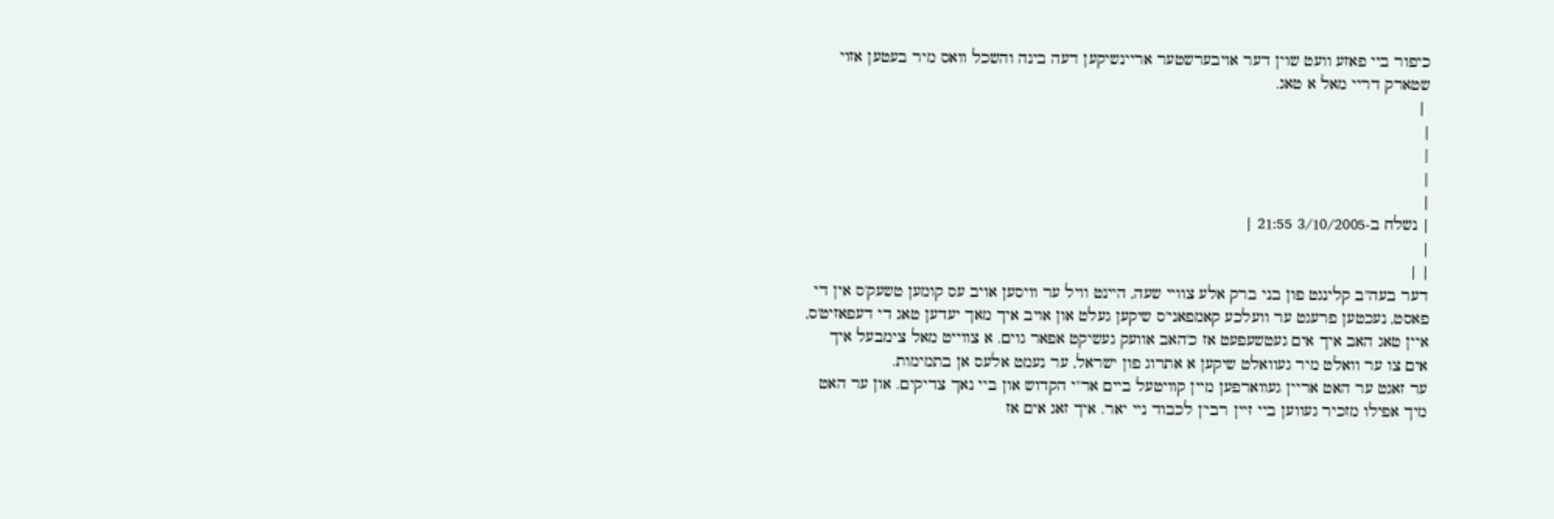כיפור ביי פאזע וועט שוין דער אויבערשטער אריינשיקען דעה בינה והשכל וואס מיר בעטען אזוי שטארק דריי מאל א טאג.
 |
|
|
|
|
| נשלח ב-3/10/2005 21:55 |
|
| |
דער בעה"ב קלינגט פון בני ברק אלע צוויי שעה, היינט וויל ער וויסען אויב עס קומען טשעק'ס אין די פאסט, נעכטען פרעגט ער וועלכע קאמפאני'ס שיקען געלט און אויב איך מאך יעדען טאג די דעפאזיט'ס, איין טאג האב איך אים געטשעפעט אז כ'האב אוועק געשיקט אפאר גוים. א צווייט מאל צימבעל איך אים צו ער וואלט מיר געוואלט שיקען א אתרוג פון ישראל, ער נעמט אלעס אן בתמימות.
ער זאגט ער האט אריין געווארפען מיין קוויטעל ביים אר"י הקדוש און ביי נאך צדיקים. און ער האט מיך אפילו מזכיר געווען ביי זיין רבי'ן לכבוד ניי יאר. איך זאג אים אז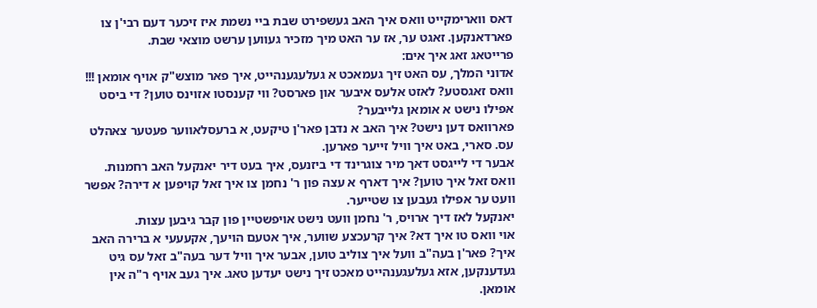דאס ווארימקייט וואס איך האב געשפירט שבת ביי נשמת איז זיכער דעם רבי'ן צו פארדאנקען. זאגט ער, אז ער האט מיך מזכיר געווען ערשט מוצאי שבת.
פרייטאג זאג איך אים:
אדוני המלך, עס האט זיך געמאכט א געלעגענהייט, איך פאר מוצש"ק אויף אומאן !!!
וואס זאגסטע? לאזט אלעס איבער און פארסט? ווי קענסטו אזוינס טוען? די ביסט אפילו נישט א אומאן גלייבער?
פארוואס דען נישט? איך האב א נדבן פאר'ן טיקעט, א ברעסלאווער פעטער צאהלט עס. סארי, באט איך וויל זייער פארען.
אבער די לייגסט דאך מיר צוגרינד די ביזנעס, איך בעט דיר יאנקעל האב רחמנות.
וואס זאל איך טוען? איך דארף א עצה פון ר' נחמן צו איך זאל קויפען א דירה? אפשר וועט ער אפילו געבען צו שטייער.
יאנקעל לאז דיך ארויס, ר' נחמן וועט נישט אויפשטיין פון קבר גיבען עצות.
אוי וואס טו איך דא? איך קרעכצע שווער, איך אטעם הויעך, אקעעעי א ברירה האב איך? פאר'ן בעה"ב וועל איך צוליב טוען, אבער איך וויל דער בעה"ב זאל עס גיט געדענקען, אזא געלעגענהייט מאכט זיך נישט יעדען טאג. איך געב אויף ר"ה אין אומאן.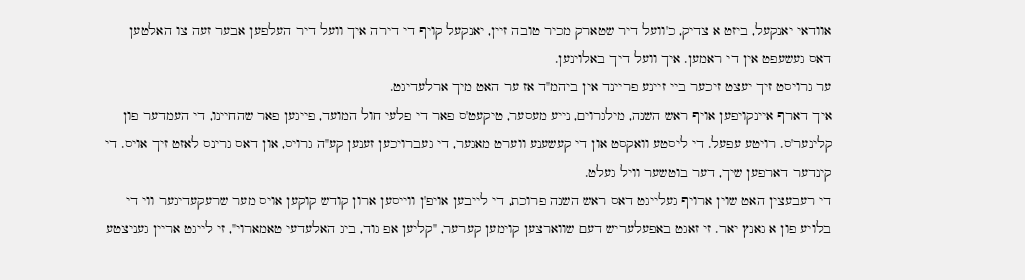אוודאי יאנקעל, ביזט א צדיק, כ'וועל דיר שטארק מכיר טובה זיין, יאנקעל קויף די דירה איך וועל דיר העלפען אבער זעה צו האלטען דאס געשעפט אין די ראמען. איך וועל דיך באלוינען.
ער גרויסט זיך יעצט זיכער ביי זיינע פריינד אין ביהמ"ד אז ער האט מיך ארלעדיגט.
איך דארף איינקויפען אויף ראש השנה, מילגרוים, נייע מעסער, טיקעט'ס פאר די פלעי חול המועד, פייגען פאר שהחיינו, די העמדער פון קלינער'ס. רויטע עפעל. די ליסטע וואקסט און די קעשענע ווערט מאגער, די געברויכען זענען קע"ה גרויס, און דאס גרינס לאזט זיך אויס. די קינדער דארפען שיך, דער בוטשער וויל געלט.
די רעבעצין האט שוין ארויף געלייגט דאס ראש השנה פרוכת, די לייבען אויפ'ן ווייסען ארון קודש קוקען אויס מער שרעקעדיגער ווי די בלויע פון א גאנץ יאר. זי זאגט באפעלעריש דעם שווארצען קוימען קערער, "קליען אפ גוד, ביג האלעדעי טאמארוי", זי לייגט אריין געניצטע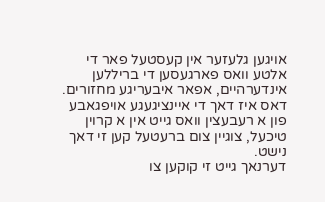אויגען גלעזער אין קעסטעל פאר די אלטע וואס פארגעסען די בריללען אינדערהיים, אפאר איבעריגע מחזורים. דאס איז דאך די איינציגעגע אויפגאבע פון א רעבעצין וואס גייט אין א קרוין טיכעל, צוגיין צום ברעטעל קען זי דאך נישט.
דערנאך גייט זי קוקען צו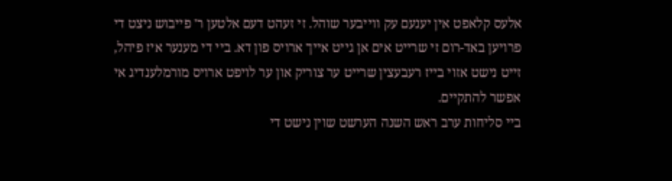אלעס קלאפט אין יענעם עק ווייבער שוהל. זי זעהט דעם אלטען ר' פייבוש ניצט די פרויען באד-רום זי שרייט אים אן גייט אייך ארויס פון דא. ביי די מענער איז פיהל, זייט נישט אזוי בייז רעבעצין שרייט ער צוריק און ער לויפט ארויס מורמלענדיג אי אפשר להתקיים.
ביי סליחות ערב ראש השנה הערשט שוין נישט די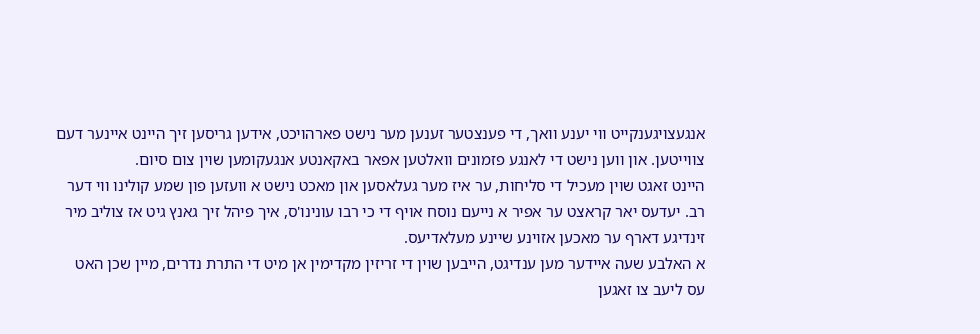אנגעצויגענקייט ווי יענע וואך, די פענצטער זענען מער נישט פארהויכט, אידען גריסען זיך היינט איינער דעם צווייטען. און ווען נישט די לאנגע פזמונים וואלטען אפאר באקאנטע אנגעקומען שוין צום סיום.
היינט זאגט שוין מעכיל די סליחות, ער איז מער געלאסען און מאכט נישט א וועזען פון שמע קולינו ווי דער רב. יעדעס יאר קראצט ער אפיר א נייעם נוסח אויף די כי רבו עונינו'ס, איך פיהל זיך גאנץ גיט אז צוליב מיר זינדיגע דארף ער מאכען אזוינע שיינע מעלאדיעס.
א האלבע שעה איידער מען ענדיגט, הייבען שוין די זריזין מקדימין אן מיט די התרת נדרים, מיין שכן האט עס ליעב צו זאגען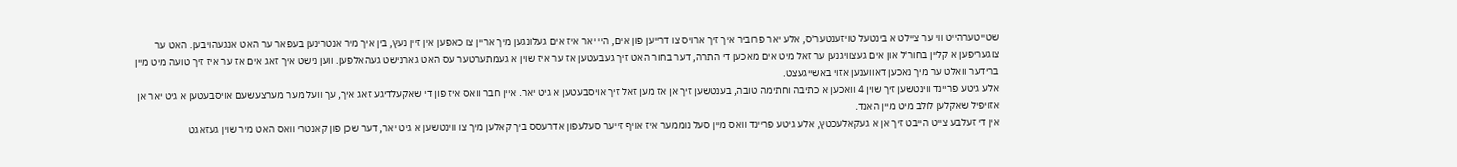שטייטערהייט ווי ער ציילט א בינטעל טויזענטער'ס, אלע יאר פרוביר איך זיך ארויס צו דרייען פון אים, היי יאר איז אים געלונגען מיך אריין צו כאפען אין זיין נעץ, בין איך מיר אנטרינען בעפאר ער האט אנגעהויבען. האט ער צוגעריפען א קליין בחור'ל און אים געצוויגנען ער זאל מיט אים מאכען די התרה, דער בחור האט זיך געבעטען אז ער איז שוין א געמתערטער עס האט גארנישט געהאלפען. ווען נישט איך זאג אים אז ער איז זיך טועה מיט מיין ברידער וואלט ער מיך נאכען דאווענען אזוי באשייגעצט.
אלע גיטע פריינד ווינטשען זיך שוין 4 וואכען א כתיבה וחתימה טובה, בענטשען זיך אן אז מען זאל זיך אויסבעטען א גיט יאר. איין חבר וואס איז פון די שאקעלדיגע זאג איך, עך וועל מער מערצעשעם אויסבעטען א גיט יאר אן אזויפיל שאקלען לולב מיט מיין האנד.
אין די זעלבע צייט הייבט זיך אן א געקאלעכטץ, אלע גיטע פריינד וואס מיין סעל נוממער איז אויף זייער סעלעפון אדרעסס ביך קאלען מיך צו ווינטשען א גיט יאר, דער שכן פון קאנטרי וואס האט מיר שוין געזאגט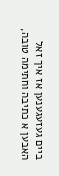ביים געזעגענען אז איך זאל האבען א כתיבה וחתימה טובה,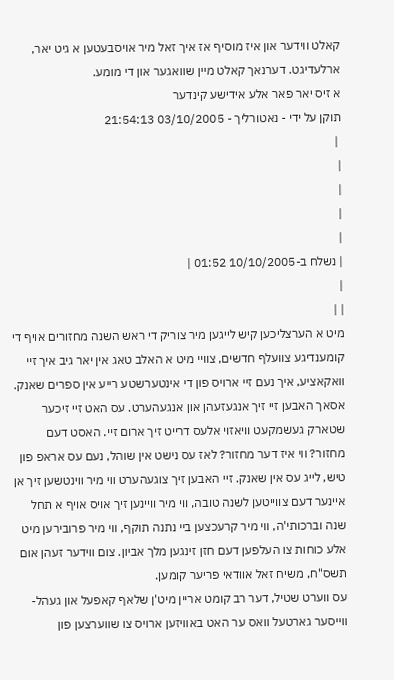קאלט ווידער און איז מוסיף אז איך זאל מיר אויסבעטען א גיט יאר, ארלעדיגט. דערנאך קאלט מיין שוואגער און די מומע.
א זיס יאר פאר אלע אידישע קינדער
תוקן על ידי - נאטורליך - 03/10/2005 21:54:13
 |
|
|
|
|
| נשלח ב-10/10/2005 01:52 |
|
| |
מיט א הערצליכען קיש לייגען מיר צוריק די ראש השנה מחזורים אויף די קומענדיגע צוועלף חדשים, צוויי מיט א האלב טאג אין יאר גיב איך זיי וואקאציע, איך נעם זיי ארויס פון די אינטערשטע רייע אין ספרים שאנק.
אסאך האבען זיי זיך אנגעזעהן און אנגעהערט. עס האט זיי זיכער שטארק געשמקעט וויאזוי אלעס דרייט זיך ארום זיי. האסט דעם מחזור? ווי איז דער מחזור? לאז עס נישט אין שוהל, נעם עס אראפ פון טיש, לייג עס אין שאנק. זיי האבען זיך צוגעהערט ווי מיר ווינטשען זיך אן איינער דעם צווייטען לשנה טובה, ווי מיר וויינען זיך אויס אויף א תחל שנה וברכותי'ה, ווי מיר קרעכצען ביי נתנה תוקף, ווי מיר פרובירען מיט אלע כוחות צו העלפען דעם חזן זינגען מלך אביון. צום ווידער זעהן אום תשס"ח, משיח זאל אוודאי פריער קומען.
עס ווערט שטיל, דער רב קומט אריין מיט'ן שלאף קאפעל און געהל-ווייסער גארטעל וואס ער האט באוויזען ארויס צו שווערצען פון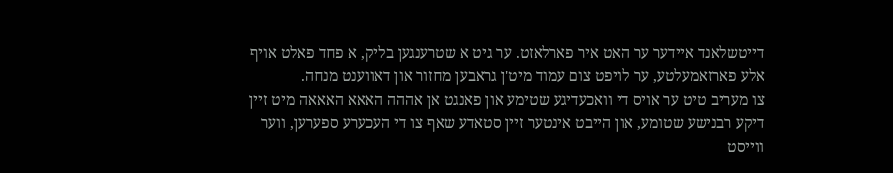דייטשלאנד איידער ער האט איר פארלאזט. ער גיט א שטרענגען בליק, א פחד פאלט אויף אלע פארזאמעלטע, ער לויפט צום עמוד מיט'ן גראבען מחזור און דאווענט מנחה.
צו מעריב טיט ער אויס די וואכעדיגע שטימע און פאנגט אן אההה האאא האאאה מיט זיין דיקע רבנישע שטומע, און הייבט אינטער זיין סטאדע שאף צו די העכערע ספערען, ווער ווייסט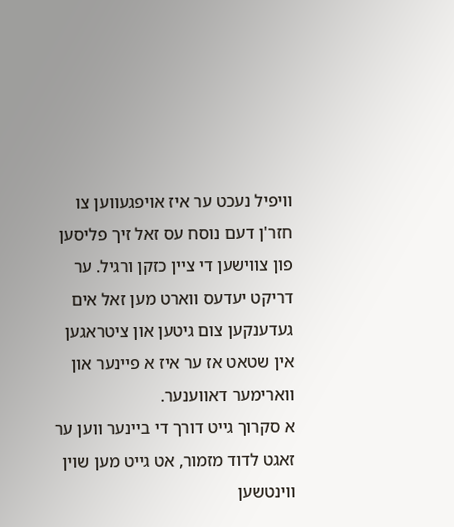וויפיל נעכט ער איז אויפגעווען צו חזר'ן דעם נוסח עס זאל זיך פליסען פון צווישען די ציין כזקן ורגיל. ער דריקט יעדעס ווארט מען זאל אים געדענקען צום גיטען און ציטראגען אין שטאט אז ער איז א פיינער און ווארימער דאווענער.
א סקרוך גייט דורך די ביינער ווען ער זאגט לדוד מזמור, אט גייט מען שוין ווינטשען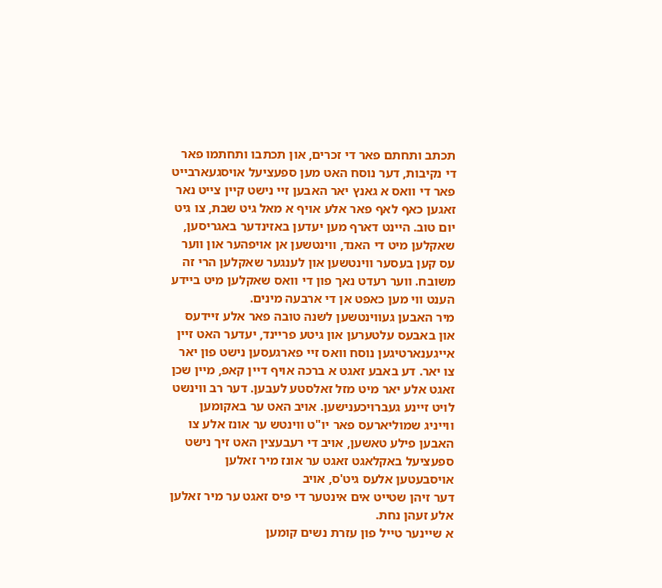תכתב ותחתם פאר די זכרים, און תכתבו ותחתמו פאר די נקיבות, דער נוסח האט מען ספעציעל אויסגעארבייט פאר די וואס א גאנץ יאר האבען זיי נישט קיין צייט נאר זאגען כאף לאף פאר אלע אויף א מאל גיט שבת, צו גיט יום טוב. היינט דארף מען יעדען באזינדער באגריסען, שאקלען מיט די האנד, ווינטשען אן אויפהער און ווער עס קען בעסער ווינטשען און לענגער שאקלען הרי זה משובח. ווער רעדט נאך פון די וואס שאקלען מיט ביידע הענט ווי מען כאפט אן די ארבעה מינים.
מיר האבען געווינטשען לשנה טובה פאר אלע זיידעס און באבעס עלטערען און גיטע פריינד, יעדער האט זיין אייגענארטיגען נוסח וואס זיי פארגעסען נישט פון יאר צו יאר. דע באבע זאגט א ברכה אויף דיין קאפ, מיין שכן זאגט אלע יאר מיט מזל זאלסטע לעבען. דער רב ווינשט לויט זיינע געברויכענישען. אויב האט ער באקומען ווייניג שמוליארעס פאר יו"ט ווינטש ער אונז אלע צו האבען פילע טאשען, אויב די רעבעצין האט זיך נישט ספעציעל באקלאגט זאגט ער אונז מיר זאלען אויסבעטען אלעס גיט'ס, אויב
דער זיהן שטייט אים אינטער די פיס זאגט ער מיר זאלען אלע זעהן נחת.
א שיינער טייל פון עזרת נשים קומען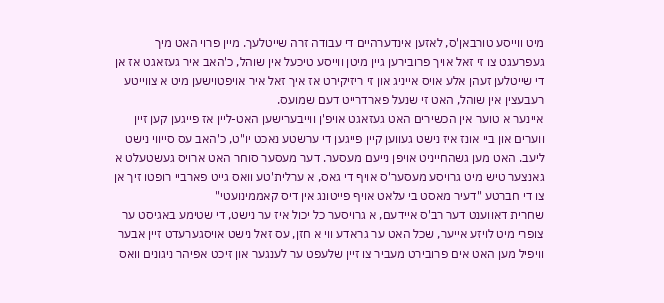מיט ווייסע טורבאן'ס, לאזען אינדערהיים די עבודה זרה שייטלעך. מיין פרוי האט מיך געפרעגט צו זי זאל אויך פרובירען גיין מיטן ווייסע טיכעל אין שוהל, כ'האב איר געזאגט אז אן די שייטלען זעהן אלע אויס אייניג און זי ריזיקירט אז איך זאל איר אויפטוישען מיט א צווייטע רעבעצין אין שוהל, האט זי שנעל פארדרייט דעם שמועס.
איינער א טוער אין הכשירים האט געזאגט אויפ'ן ווייבערישען האט-ליין אז פייגען קען זיין ווערים און ביי אונז איז נישט געווען קיין פייגען די ערשטע נאכט יו"ט, כ'האב עס סייווי נישט ליעב. האט מען גשהחייניט אויפן נייעם מעסער. דער מעסער סוחר האט ארויס געשטעלט א גאנצער טיש מיט גרויסע מעסער'ס אויף די גאס, א ערלית'טע וואס גייט פארביי רופטו זיך אן צו די חברטע "דעיר מאסט בי עלאט אויף פייטונג אין דיס קאממינועטי"
שחרית דאווענט דער רב'ס איידעם, א גרויסער כל יכול איז ער נישט, די שטימע באגיסט ער צופרי מיט לויזע אייער, שכל האט ער גראדע ווי א חזן, עס זאל נישט אויסגערעדט זיין אבער וויפיל מען האט אים פרובירט מעביר צו זיין שלעפט ער לענגער און זיכט אפיהר ניגונים וואס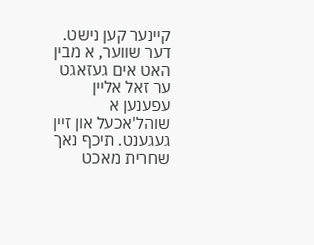קיינער קען נישט. דער שווער, א מבין האט אים געזאגט ער זאל אליין עפענען א שוהל'אכעל און זיין געגענט. תיכף נאך שחרית מאכט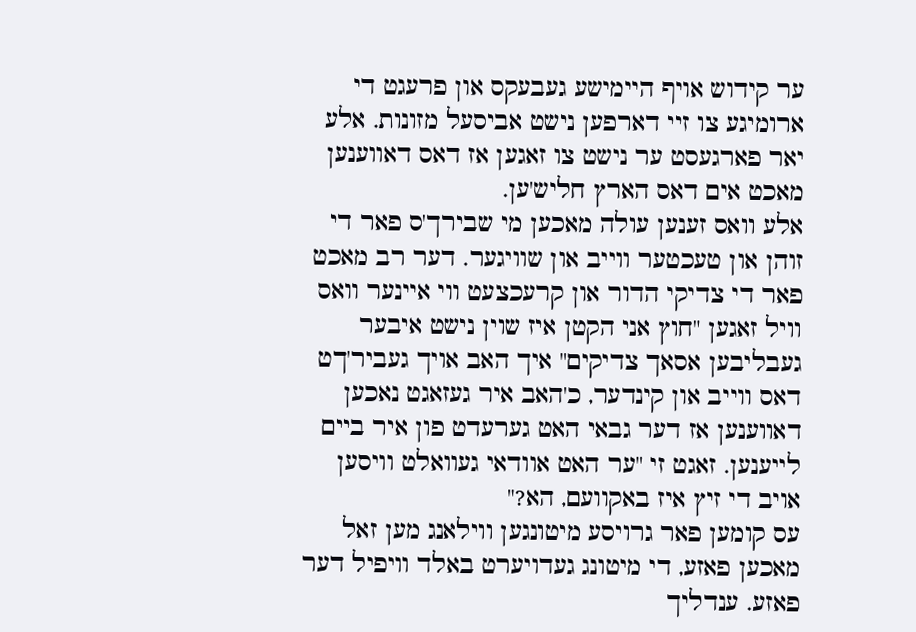ער קידוש אויף היימישע געבעקס און פרעגט די ארומיגע צו זיי דארפען נישט אביסעל מזונות. אלע יאר פארגעסט ער נישט צו זאגען אז דאס דאווענען מאכט אים דאס הארץ חליש'ען.
אלע וואס זענען עולה מאכען מי שבירך'ס פאר די זוהן און טעכטער ווייב און שוויגער. דער רב מאכט פאר די צדיקי הדור און קרעכצעט ווי איינער וואס וויל זאגען "חוץ אני הקטן איז שוין נישט איבער געבליבען אסאך צדיקים" איך האב אויך געביר'ךט דאס ווייב און קינדער, כ'האב איר געזאגט נאכען דאווענען אז דער גבאי האט גערעדט פון איר ביים לייענען. זאגט זי "ער האט אוודאי געוואלט וויסען אויב די זיץ איז באקוועם, הא?"
עס קומען פאר גרויסע מיטונגען ווילאנג מען זאל מאכען פאזע, די מיטונג געדויערט באלד וויפיל דער פאזע. ענדליך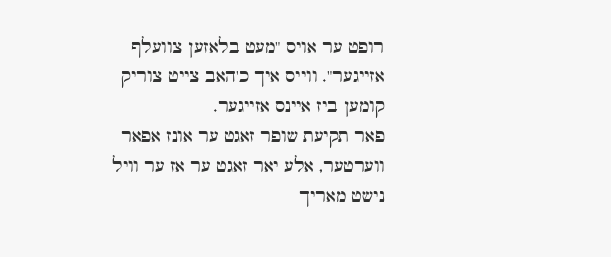רופט ער אויס "מעט בלאזען צוועלף אזייגער". ווייס איך כ'האב צייט צוריק קומען ביז איינס אזייגער.
פאר תקיעת שופר זאגט ער אונז אפאר ווערטער, אלע יאר זאגט ער אז ער וויל נישט מאריך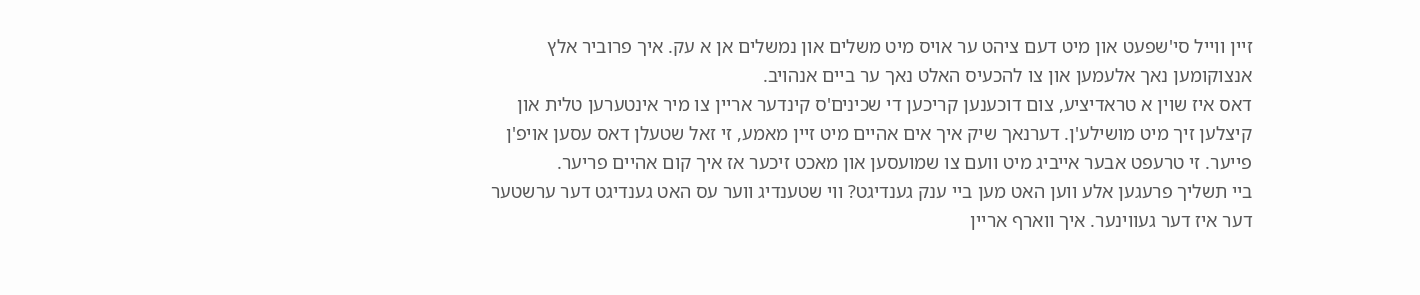זיין ווייל סי'שפעט און מיט דעם ציהט ער אויס מיט משלים און נמשלים אן א עק. איך פרוביר אלץ אנצוקומען נאך אלעמען און צו להכעיס האלט נאך ער ביים אנהויב.
דאס איז שוין א טראדיציע, צום דוכענען קריכען די שכינים'ס קינדער אריין צו מיר אינטערען טלית און קיצלען זיך מיט מושילע'ן. דערנאך שיק איך אים אהיים מיט זיין מאמע, זי זאל שטעלן דאס עסען אויפ'ן פייער. זי טרעפט אבער אייביג מיט וועם צו שמועסען און מאכט זיכער אז איך קום אהיים פריער.
ביי תשליך פרעגען אלע ווען האט מען ביי ענק גענדיגט? ווי שטענדיג ווער עס האט גענדיגט דער ערשטער דער איז דער געווינער. איך ווארף אריין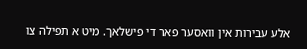אלע עבירות אין וואסער פאר די פישלאך. מיט א תפילה צו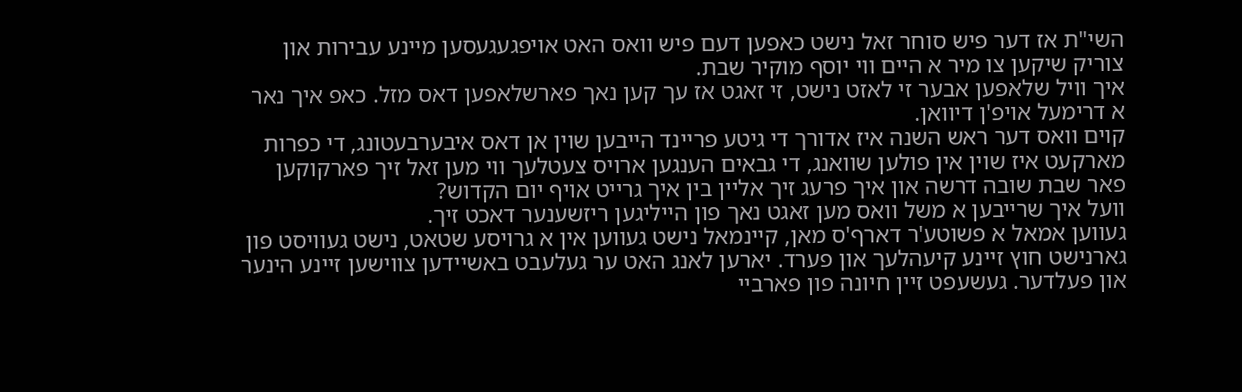השי"ת אז דער פיש סוחר זאל נישט כאפען דעם פיש וואס האט אויפגעגעסען מיינע עבירות און צוריק שיקען צו מיר א היים ווי יוסף מוקיר שבת.
איך וויל שלאפען אבער זי לאזט נישט, זי זאגט אז עך קען נאך פארשלאפען דאס מזל. כאפ איך נאר א דרימעל אויפ'ן דיוואן.
קוים וואס דער ראש השנה איז אדורך די גיטע פריינד הייבען שוין אן דאס איבערבעטונג, די כפרות מארקעט איז שוין אין פולען שוואנג, די גבאים הענגען ארויס צעטלעך ווי מען זאל זיך פארקוקען פאר שבת שובה דרשה און איך פרעג זיך אליין בין איך גרייט אויף יום הקדוש?
וועל איך שרייבען א משל וואס מען זאגט נאך פון הייליגען ריזשענער דאכט זיך.
געווען אמאל א פשוטע'ר דארף'ס מאן, קיינמאל נישט געווען אין א גרויסע שטאט, נישט געוויסט פון גארנישט חוץ זיינע קיעהלעך און פערד. יארען לאנג האט ער געלעבט באשיידען צווישען זיינע הינער און פעלדער. געשעפט זיין חיונה פון פארביי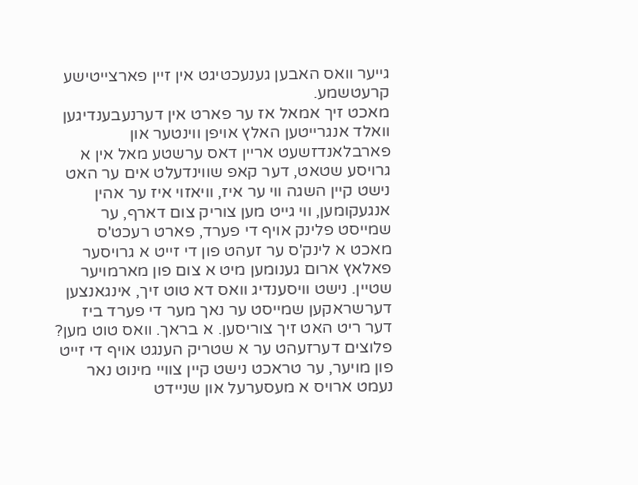גייער וואס האבען גענעכטיגט אין זיין פארצייטישע קרעטשמע.
מאכט זיך אמאל אז ער פארט אין דערנעבענדיגען וואלד אנגרייטען האלץ אויפן ווינטער און פארבלאנדזשעט אריין דאס ערשטע מאל אין א גרויסע שטאט, דער קאפ שווינדעלט אים ער האט נישט קיין השגה ווי ער איז, וויאזוי איז ער אהין אנגעקומען, ווי גייט מען צוריק צום דארף, ער שמייסט פלינק אויף די פערד, פארט רעכט'ס מאכט א לינק'ס ער זעהט פון די זייט א גרויסער פאלאץ ארום גענומען מיט א צום פון מארמויער שטיין. נישט וויסענדיג וואס דא טוט זיך, אינגאנצען דערשראקען שמייסט ער נאך מער די פערד ביז דער ריט האט זיך צוריסען. א בראך. וואס טוט מען?
פלוצים דערזעהט ער א שטריק הענגט אויף די זייט פון מויער, ער טראכט נישט קיין צוויי מינוט נאר נעמט ארויס א מעסערעל און שניידט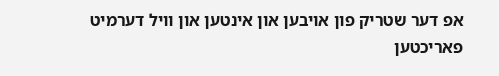אפ דער שטריק פון אויבען און אינטען און וויל דערמיט פאריכטען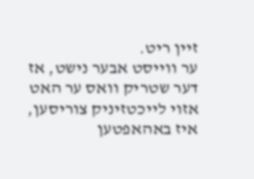זיין ריט.
ער ווייסט אבער נישט, אז דער שטריק וואס ער האט אזוי לייכטזיניק צוריסען, איז באהאפטען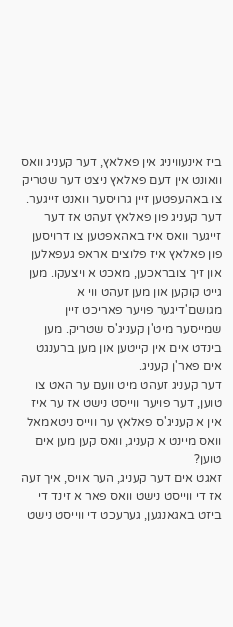ביז אינעוויניג אין פאלאץ, דער קעניג וואס וואונט אין דעם פאלאץ ניצט דער שטריק צו באהעפטען זיין גרויסער וואנט זייגער.
דער קעניג פון פאלאץ זעהט אז דער זייגער וואס איז באהאפטען צו דרויסען פון פאלאץ איז פלוצים אראפ געפאלען און זיך צובראכען, מאכט א ויצעקו. מען גייט קוקען און מען זעהט ווי א מגושם'דיגער פויער פאריכט זיין שמייסער מיט'ן קעניג'ס שטריק. מען בינדט אים אין קייטען און מען ברענגט אים פאר'ן קעניג.
דער קעניג זעהט מיט וועם ער האט צו טוען, דער פויער ווייסט נישט אז ער איז אין א קעניג'ס פאלאץ ער ווייס ניטאמאל וואס מיינט א קעניג, וואס קען מען אים טוען?
זאגט אים דער קעניג, הער אויס, איך זעה אז די ווייסט נישט וואס פאר א זינד די ביזט באגאנגען, גערעכט די ווייסט נישט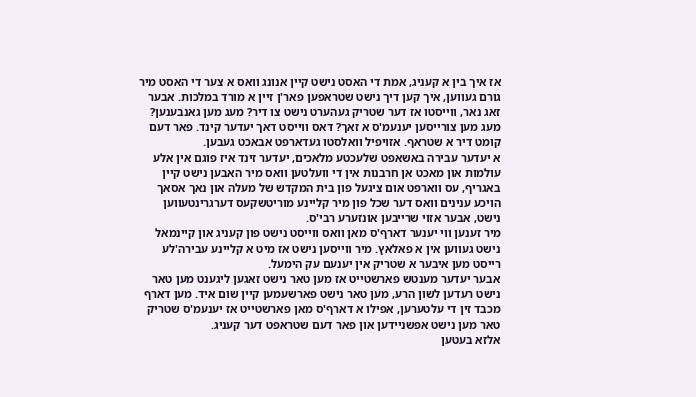אז איך בין א קעניג, אמת די האסט נישט קיין אנונג וואס א צער די האסט מיר גורם געווען, איך קען דיך נישט שטראפען פאר'ן זיין א מורד במלכות. אבער זאג נאר, ווייסטו אז דער שטריק געהערט נישט צו דיר? מעג מען גאנבענען? מעג מען צורייסען יענעמ'ס א זאך? דאס ווייסט דאך יעדער קינד. פאר דעם קומט דיר א שטראף. אזויפיל וואלסטו געדארפט אבאכט געבען.
א יעדער עבירה באשאפט שלעכטע מלאכים, יעדער זינד איז פוגם אין אלע עולמות און מאכט אן חרבנות אין די וועלטען וואס מיר האבען נישט קיין באגריף, עס ווארפט אום ציגעל פון בית המקדש של מעלה און נאך אסאך הויכע ענינים וואס דער שכל פון מיר קליינע מוריטשקעס דערגרינטעווען נישט, אבער אזוי שרייבען אונזערע רבי'ס.
מיר זענען ווי יענער דארף'ס מאן וואס ווייסט נישט פון קעניג און קיינמאל נישט געווען אין א פאלאץ. מיר ווייסען נישט אז מיט א קליינע עבירה'לע רייסט מען איבער א שטריק אין יענעם עק הימעל.
אבער יעדער מענטש פארשטייט אז מען טאר נישט זאגען ליגענט מען טאר נישט רעדען לשון הרע, מען טאר נישט פארשעמען קיין שום איד. מען דארף מכבד זין די עלטערען, אפילו א דארף'ס מאן פארשטייט אז יענעמ'ס שטריק טאר מען נישט אפשניידען און פאר דעם שטראפט דער קעניג.
אלזא בעטען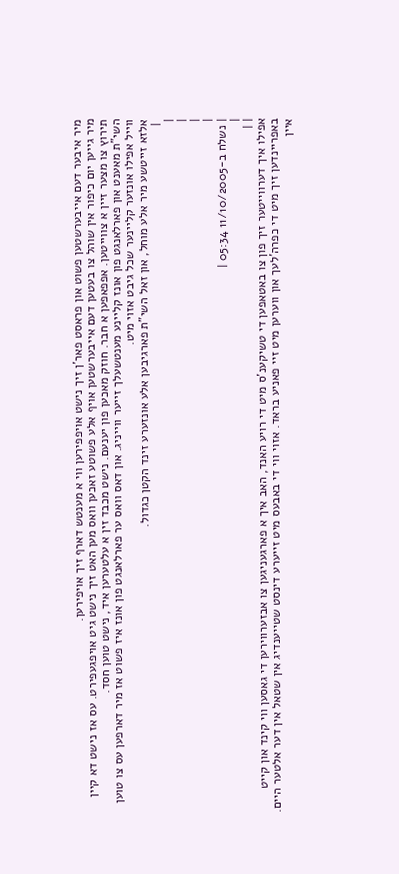מיר איבער דעם אייבערשטען פשוט און פראסט פאר'ן זיך נישט אויפפירען ווי א מענטש דארף זיך אויפירען.
מיר גייען יום כיפור אין שוהל צו בעטען דעם אייבערשטען אויף אלע פשוטע זאכען וואס מען האט זיך נישט גיט אויפגעפירט. עס אז נישט דא קיין תירוץ צו מצער זיין א צווייטען. אפפאפען א חבר. חוזק מאכען פון יענעם. נישט מכבד זין א עלטערען איד, נישט טוען חסד.
השי"ת מאענט און פארלאנגט פון אונז קליינע מענטשעלך זייער ווייניג. און דאס וואס ער פארלאנגט פון אונז איז פשוט אז מיר דארפען עס צו טוען ווייל אפילו אונזער קליינער שכל גיבט אזוי מיט.
אלזא זייטשע מיר אלע מוחל, און זאל השי"ת פארגיבען אלע אונזערע זינד הקטן כגדול.
 |
|
|
|
|
| נשלח ב-11/10/2005 05:34 |
|
| |
אפילו איך דערווייטער זיך פון צו באטאפען די טשיקענ'ס מיט די רויע האנד, האב איך א פארגעניגען צו אבזערווירען די גאסען ווי קינד און קייט באפריינדען זיך מיט די כפרה'לעך און ווערען מיט זיי פאניע בראד. אזוי ווי די באבעס מיט זייערע דינסט שטייענדיג אין שטאל אין דער אלטער היים. איין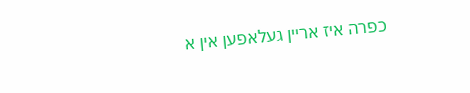כפרה איז אריין געלאפען אין א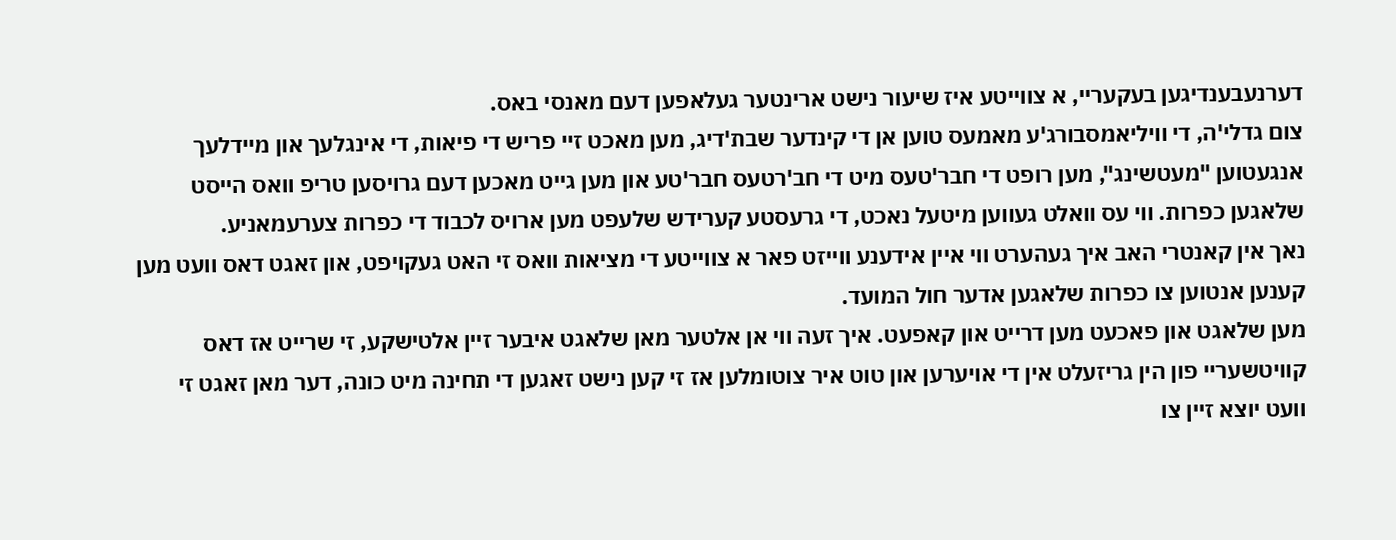דערנעבענדיגען בעקעריי, א צווייטע איז שיעור נישט ארינטער געלאפען דעם מאנסי באס.
צום גדלי'ה, די וויליאמסבורג'ע מאמעס טוען אן די קינדער שבת'דיג, מען מאכט זיי פריש די פיאות, די אינגלעך און מיידלעך אנגעטוען "מעטשינג", מען רופט די חבר'טעס מיט די חב'רטעס חבר'טע און מען גייט מאכען דעם גרויסען טריפ וואס הייסט שלאגען כפרות. ווי עס וואלט געווען מיטעל נאכט, די גרעסטע קערידש שלעפט מען ארויס לכבוד די כפרות צערעמאניע.
נאך אין קאנטרי האב איך געהערט ווי איין אידענע ווייזט פאר א צווייטע די מציאות וואס זי האט געקויפט, און זאגט דאס וועט מען קענען אנטוען צו כפרות שלאגען אדער חול המועד.
מען שלאגט און פאכעט מען דרייט און קאפעט. איך זעה ווי אן אלטער מאן שלאגט איבער זיין אלטישקע, זי שרייט אז דאס קוויטשעריי פון הין גריזעלט אין די אויערען און טוט איר צוטומלען אז זי קען נישט זאגען די תחינה מיט כונה, דער מאן זאגט זי וועט יוצא זיין צו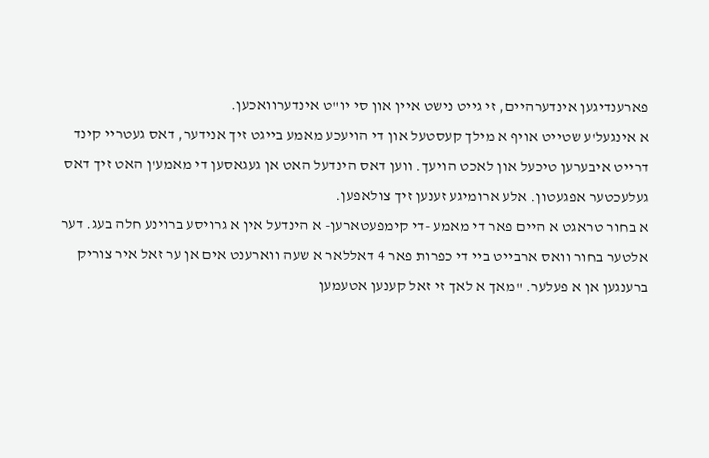פארענדיגען אינדערהיים, זי גייט נישט איין און סי יו"ט אינדערוואכען.
א אינגעל'ע שטייט אויף א מילך קעסטעל און די הויעכע מאמע בייגט זיך אנידער, דאס געטריי קינד דרייט איבערען טיכעל און לאכט הויעך. ווען דאס הינדעל האט אן געגאסען די מאמע'ן האט זיך דאס געלעכטער אפגעטון. אלע ארומיגע זענען זיך צולאפען.
א בחור טראגט א היים פאר די מאמע -די קימפעטארען- א הינדעל אין א גרויסע ברוינע חלה בעג. דער אלטער בחור וואס ארבייט ביי די כפרות פאר 4 דאללאר א שעה ווארענט אים אן ער זאל איר צוריק ברענגען אן א פעלער. "מאך א לאך זי זאל קענען אטעמען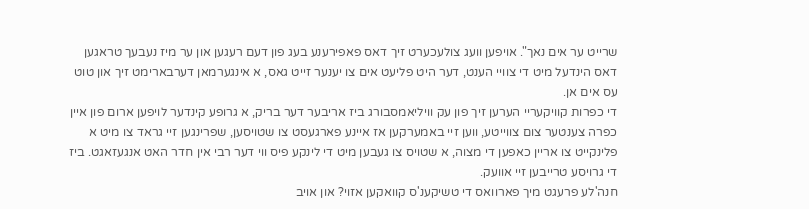שרייט ער אים נאך". אויפען וועג צולעכערט זיך דאס פאפירענע בעג פון דעם רעגען און ער מיז נעבעך טראגען דאס הינדעל מיט די צוויי הענט, דער היט פליעט אים צו יענער זייט גאס, א אינגערמאן דערבארימט זיך און טוט עס אים אן.
די כפרות קוויקעריי הערען זיך פון עק וויליאמסבורג ביז אריבער דער בריק, א גרופע קינדער לויפען ארום פון איין כפרה צענטער צום צווייטע, ווען זיי באמערקען אז איינע פארגעסט צו שטויסען, שפרינגען זיי גראד צו מיט א פלינקייט צו אריין כאפען די מצוה, א שטויס צו געבען מיט די לינקע פיס ווי דער רבי אין חדר האט אנגעזאגט. ביז די גרויסע טרייבען זיי אוועק.
חנה'לע פרעגט מיך פארוואס די טשיקענ'ס קוואקען אזוי? און אויב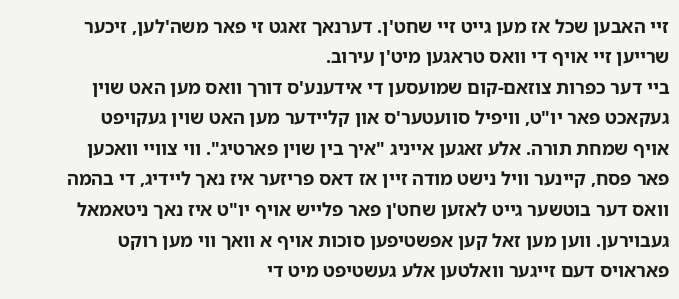זיי האבען שכל אז מען גייט זיי שחט'ן. דערנאך זאגט זי פאר משה'לען, זיכער שרייען זיי אויף די וואס טראגען מיט'ן עירוב.
ביי דער כפרות צוזאם-קום שמועסען די אידענע'ס דורך וואס מען האט שוין געקאכט פאר יו"ט, וויפיל סוועטער'ס און קליידער מען האט שוין געקויפט אויף שמחת תורה. אלע זאגען אייניג "איך בין שוין פארטיג". ווי צוויי וואכען פאר פסח, קיינער וויל נישט מודה זיין אז דאס פריזער איז נאך ליידיג, די בהמה וואס דער בוטשער גייט לאזען שחט'ן פאר פלייש אויף יו"ט איז נאך ניטאמאל געבוירען. ווען מען זאל קען אפשטיפען סוכות אויף א וואך ווי מען רוקט פאראויס דעם זייגער וואלטען אלע געשטיפט מיט די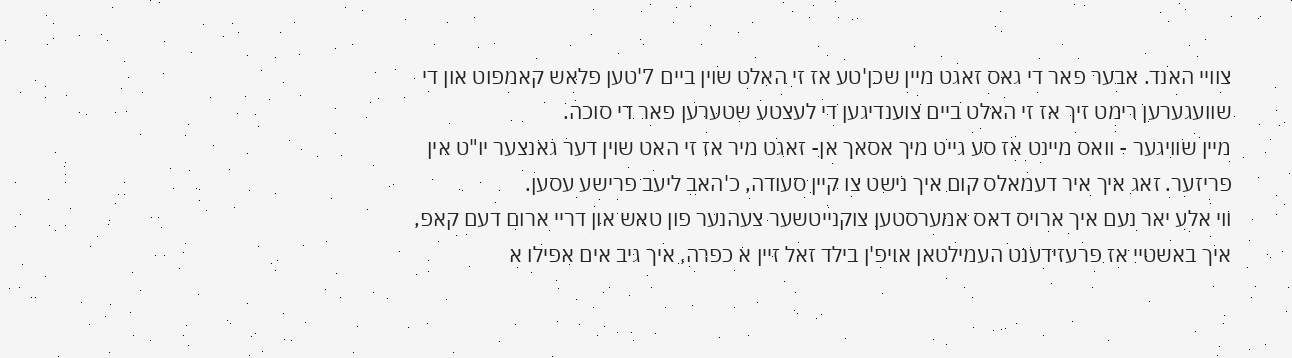צוויי האנד. אבער פאר די גאס זאגט מיין שכן'טע אז זי האלט שוין ביים 7'טען פלאש קאמפוט און די שוועגערען רימט זיך אז זי האלט ביים צוענדיגען די לעצטע שטערען פאר די סוכה.
מיין שוויגער - וואס מיינט אז סע גייט מיך אסאך אן- זאגט מיר אז זי האט שוין דער גאנצער יו"ט אין פריזער. זאג איך איר דעמאלס קום איך נישט צו קיין סעודה, כ'האב ליעב פרישע עסען.
ווי אלע יאר נעם איך ארויס דאס אמערסטען צוקנייטשער צעהנער פון טאש און דריי ארום דעם קאפ, איך באשטיי אז פרעזידענט העמילטאן אויפ'ן בילד זאל זיין א כפרה, איך גיב אים אפילו א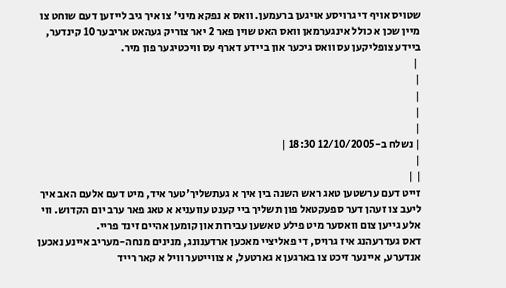שטויס אויף די גרויסע אויגען ברעמען. וואס א נפקא מיני' צו איך גיב לייזען דעם שוחט צו מיין שכן א כולל אינגערמאן וואס האט שוין פאר 2 יאר צוריק געהאט אריבער 10 קינדער, ביידע צופליקען עס וואס גיכער און ביידע דארף עס וויכטיגער פון מיר.
 |
|
|
|
|
| נשלח ב-12/10/2005 18:30 |
|
| |
זייט דעם ערשטען טאג ראש השנה בין איך א געתשליך'טער איד, מיט דעם אלעם האב איך ליעב צו זעהן דער ספעקטאל פון תשליך ביי קענט עוועניא א טאג פאר ערב יום הקדוש. ווי אלע גייען צום וואסער מיט פילע טאשען עבירות און קומען אהיים זינד פריי.
דאס געדרעהנג איז גרויס, די פאליציי מאכען ארדענונג, מנינים מנחה-מעריב איינע נאכען אנדערע, איינער זיכט צו בארגען א גארטעל, א צווייטער וויל א קאר רייד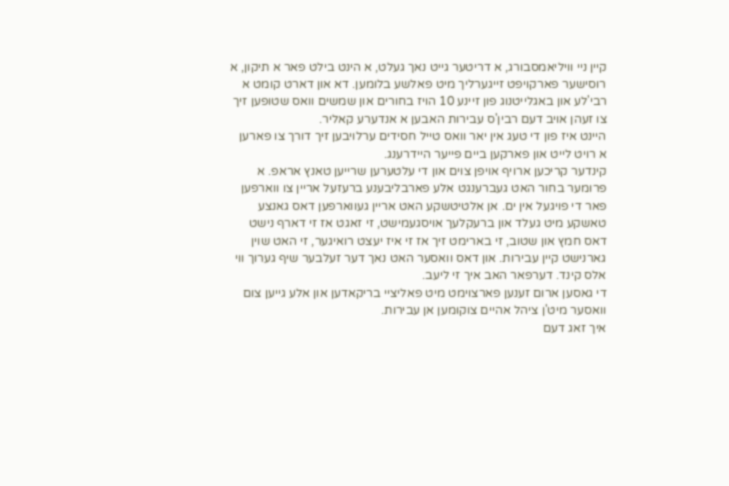קיין ניי וויליאמסבורג, א דריטער גייט נאך געלט, א הינט בילט פאר א תיקון, א רוסישער פארקויפט זייגערליך מיט פאלשע בלומען. דא און דארט קומט א רבי'לע און באגלייטנוג פון זיינע 10 הויז בחורים און שמשים וואס שטופען זיך צו זעהן אויב דעם רבין'ס עבירות האבען א אנדערע קאליר.
היינט איז פון די טעג אין יאר וואס טייל חסידים ערלויבען זיך דורך צו פארען א רויט לייט און פארקען ביים פייער היידרענג.
קינדער קריכען ארויף אויפן צוים און די עלטערען שרייען טאנץ אראפ. א פרומער בחור האט געברענגט אלע פארבליבענע ברעזעל אריין צו ווארפען פאר די פויגעל אין ים. אן אלטיטשקע האט אריין געווארפען דאס גאנצע טאשקע מיט געלד און ברעקלעך אויסגעמישט, זי זאגט אז זי דארף נישט דאס חמץ און שטוב, זי בארימט זיך אז זי איז יעצט רואיגער, זי האט שוין גארנישט קיין עבירות. און דאס וואסער האט נאך דער זעלבער שיף גערוך ווי אלס קינד. דערפאר האב איך זי ליעב.
די גאסען ארום זענען פארצוימט מיט פאליציי בריקאדען און אלע גייען צום וואסער מיט'ן ציהל אהיים צוקומען אן עבירות.
איך זאג דעם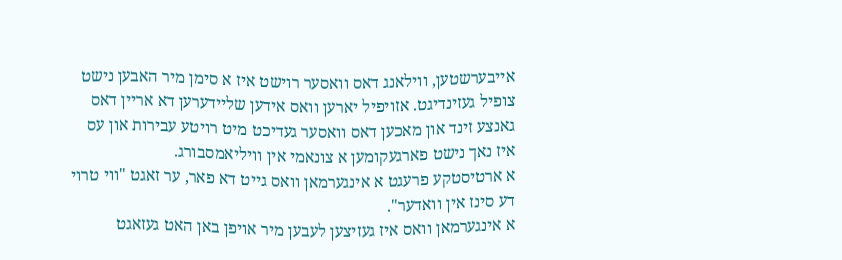אייבערשטען, ווילאנג דאס וואסער רוישט איז א סימן מיר האבען נישט צופיל געזינדיגט. אזויפיל יארען וואס אידען שליידערען דא אריין דאס גאנצע זינד און מאכען דאס וואסער געדיכט מיט רויטע עבירות און עס איז נאך נישט פארגעקומען א צונאמי אין וויליאמסבורג.
א ארטיסטקע פרעגט א אינגערמאן וואס גייט דא פאר, ער זאגט "ווי טרוי דע סינז אין וואדער".
א אינגערמאן וואס איז געזיצען לעבען מיר אויפן באן האט געזאגט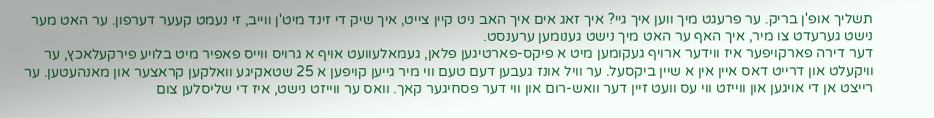תשליך אופ'ן בריק. ער פרעגט מיך ווען איך גיי? איך זאג אים איך האב ניט קיין צייט, איך שיק די זינד מיט'ן ווייב, זי נעמט קעער דערפון. ער האט מער נישט גערעדט צו מיר, איך האף ער האט מיך נישט גענומען ערענסט.
דער דירה פארקויפער איז ווידער ארויף געקומען מיט א פיקס-פארטיגען פלאן, געמאלעוועט אויף א גרויס ווייס פאפיר מיט בלויע פירקעלאכץ, ער וויקעלט און דרייט דאס איין אין א שיין ביקסעל. ער וויל אונז געבען דעם טעם ווי מיר גייען קויפען א 25 שטאקיגע וואלקען קראצער און מאנהעטען. ער רייצט אן די אויגען און ווייזט ווי עס וועט זיין דער וואש-רום און ווי דער פסחיגער קאך. וואס ער ווייזט נישט, איז די שליסלען צום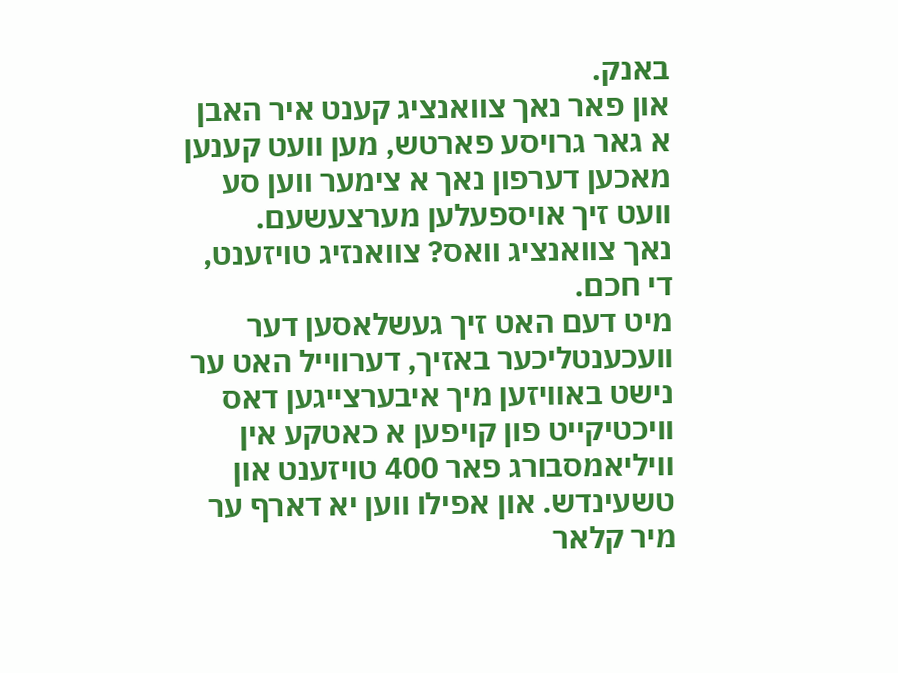באנק.
און פאר נאך צוואנציג קענט איר האבן א גאר גרויסע פארטש, מען וועט קענען מאכען דערפון נאך א צימער ווען סע וועט זיך אויספעלען מערצעשעם.
נאך צוואנציג וואס? צוואנזיג טויזענט, די חכם.
מיט דעם האט זיך געשלאסען דער וועכענטליכער באזיך, דערווייל האט ער נישט באוויזען מיך איבערצייגען דאס וויכטיקייט פון קויפען א כאטקע אין וויליאמסבורג פאר 400 טויזענט און טשעינדש. און אפילו ווען יא דארף ער מיר קלאר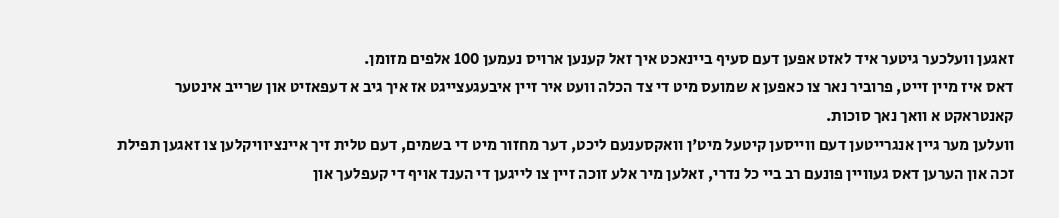זאגען וועלכער גיטער איד לאזט אפען דעם סעיף ביינאכט איך זאל קענען ארויס נעמען 100 אלפים מזומן.
דאס איז מיין זייט, פרוביר נאר צו כאפען א שמועס מיט די צד הכלה וועט איר זיין איבעגעצייגט אז איך גיב א דעפאזיט און שרייב אינטער קאנטראקט א וואך נאך סוכות.
וועלען מער גיין אנגרייטען דעם ווייסען קיטעל מיט'ן וואקסענעם ליכט, דער מחזור מיט די בשמים, דעם טלית זיך איינציוויקלען צו זאגען תפילת זכה און הערען דאס געוויין פונעם רב ביי כל נדרי, זאלען מיר אלע זוכה זיין צו לייגען די הענד אויף די קעפלעך און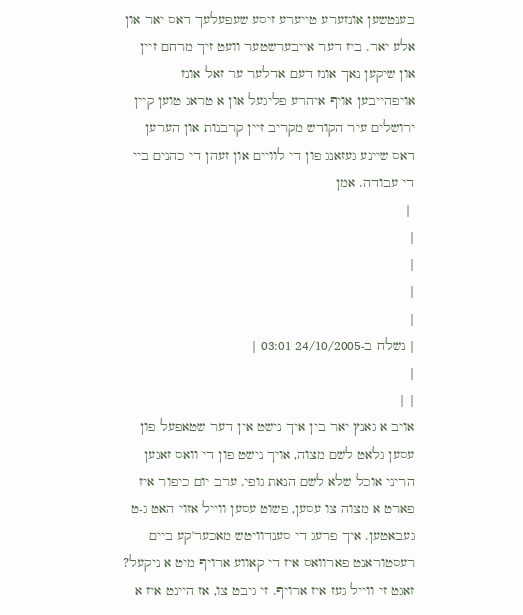בענטשען אונזערע טייערע זיסע שעפעלעך דאס יאר און אלע יאר. ביז דער אייבערשטער וועט זיך מרחם זיין און שיקען נאך אונז דעם אדלער ער זאל אונז אויפהייבען אויף איהרע פליגעל און א טראג טוען קיין ירושלים עיר הקודש מקריב זיין קרבנות און הערען דאס שיינע געזאנג פון די לוויים און זעהן די כהנים ביי די עבודה. אמן
 |
|
|
|
|
| נשלח ב-24/10/2005 03:01 |
|
| |
אויב א גאנץ יאר בין איך נישט אין דער שטאפעל פון עסען גלאט לשם מצוה, אויך נישט פון די וואס זאגען הריני אוכל שלא לשם הנאת גופי. ערב יום כיפור איז פארט א מצוה צו עסען, פשוט עסען ווייל אזוי האט ג-ט געבאטען. איך פרעג די סענדוויטש מאכער'קע ביים רעסטוראנט פארוואס איז די קאווע ארויף מיט א ניקעל? זאגט זי ווייל געז איז ארויף. זי גיבט צו, אז היינט איז א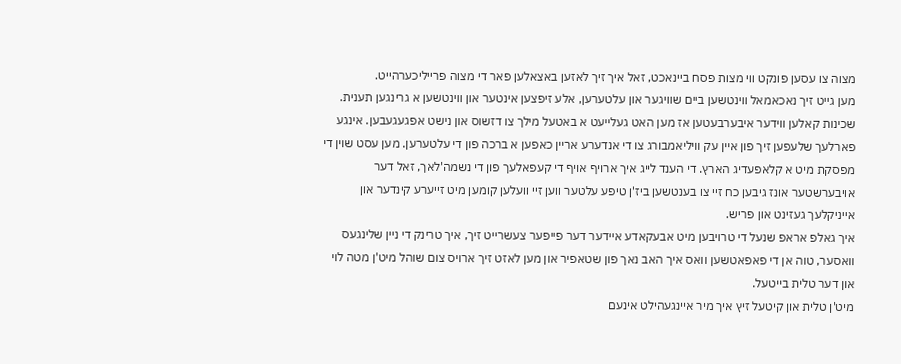מצוה צו עסען פונקט ווי מצות פסח ביינאכט, זאל איך זיך לאזען באצאלען פאר די מצוה פרייליכערהייט.
מען גייט זיך נאכאמאל ווינטשען ביים שוויגער און עלטערען, אלע זיפצען אינטער און ווינטשען א גרינגען תענית. שכינות קאלען ווידער איבערבעטען אז מען האט געלייעט א באטעל מילך צו דזשוס און נישט אפגעגעבען. אינגע פארלעך שלעפען זיך פון איין עק וויליאמבורג צו די אנדערע אריין כאפען א ברכה פון די עלטערען. מען עסט שוין די מפסקת מיט א קלאפעדיג הארץ. די הענד לייג איך ארויף אויף די קעפאלעך פון די נשמה'לאך, זאל דער אויבערשטער אונז גיבען כח זיי צו בענטשען ביז'ן טיפע עלטער ווען זיי וועלען קומען מיט זייערע קינדער און אייניקלעך געזינט און פריש.
איך גאלפ אראפ שנעל די טרויבען מיט אבעקאדע איידער דער פייפער צעשרייט זיך, איך טרינק די ניין שלינגעס וואסער, טוה אן די פאפאטשען וואס איך האב נאך פון שטאפיר און מען לאזט זיך ארויס צום שוהל מיט'ן מטה לוי און דער טלית בייטעל.
מיט'ן טלית און קיטעל זיץ איך מיר איינגעהילט אינעם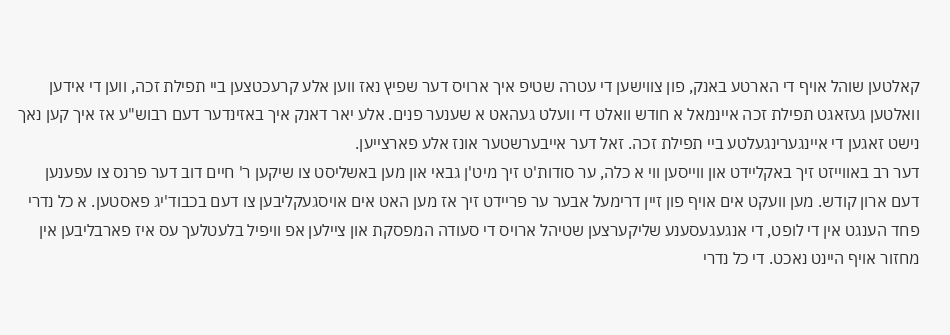קאלטען שוהל אויף די הארטע באנק, פון צווישען די עטרה שטיפ איך ארויס דער שפיץ נאז ווען אלע קרעכטצען ביי תפילת זכה, ווען די אידען וואלטען געזאגט תפילת זכה איינמאל א חודש וואלט די וועלט געהאט א שענער פנים. אלע יאר דאנק איך באזינדער דעם רבוש"ע אז איך קען נאך נישט זאגען די איינגערינגעלטע ביי תפילת זכה. זאל דער אייבערשטער אונז אלע פארצייען.
דער רב באווייזט זיך באקליידט און ווייסען ווי א כלה, ער סודות'ט זיך מיט'ן גבאי און מען באשליסט צו שיקען ר' חיים דוב דער פרנס צו עפענען דעם ארון קודש. מען וועקט אים אויף פון זיין דרימעל אבער ער פריידט זיך אז מען האט אים אויסגעקליבען צו דעם בכבוד'יג פאסטען. א כל נדרי פחד הענגט אין די לופט, די אנגעגעסענע שליקערצען שטיהל ארויס די סעודה המפסקת און ציילען אפ וויפיל בלעטלעך עס איז פארבליבען אין מחזור אויף היינט נאכט. די כל נדרי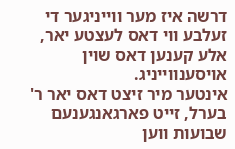דרשה איז מער ווייניגער די זעלבע ווי דאס לעצטע יאר, אלע קענען דאס שוין אויסענווייניג.
אינטער מיר זיצט דאס יאר ר' בערל, זייט פארגאנגענעם שבועות ווען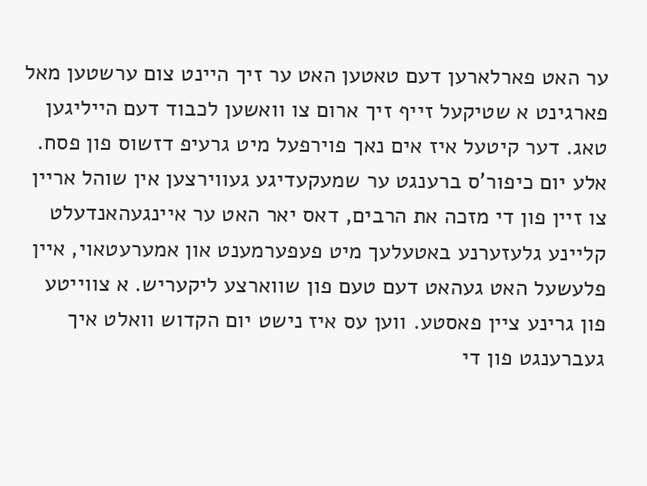ער האט פארלארען דעם טאטען האט ער זיך היינט צום ערשטען מאל פארגינט א שטיקעל זייף זיך ארום צו וואשען לכבוד דעם הייליגען טאג. דער קיטעל איז אים נאך פוירפעל מיט גרעיפ דזשוס פון פסח. אלע יום כיפור'ס ברענגט ער שמעקעדיגע געווירצען אין שוהל אריין צו זיין פון די מזכה את הרבים, דאס יאר האט ער איינגעהאנדעלט קליינע גלעזערנע באטעלעך מיט פעפערמענט און אמערעטאוי, איין פלעשעל האט געהאט דעם טעם פון שווארצע ליקעריש. א צווייטע פון גרינע ציין פאסטע. ווען עס איז נישט יום הקדוש וואלט איך געברענגט פון די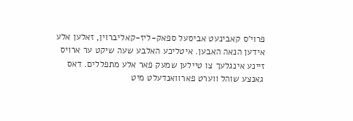פרוי'ס קאבינעט אביסעל ספאק-ליז-קאליברוין, זאלען אלע אידען הנאה האבען. איטליכע האלבע שעה שיקט ער ארויס זיינע אינגלעך צו טיילען שמעק פאר אלע מתפללים. דאס גאנצע שוהל ווערט פארוואנדעלט מיט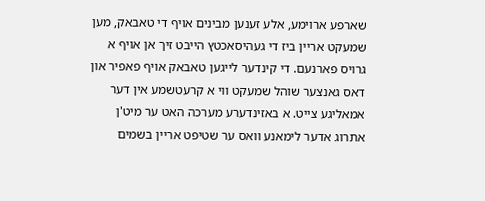שארפע ארוימע, אלע זענען מבינים אויף די טאבאק, מען שמעקט אריין ביז די געהיסאכטץ הייבט זיך אן אויף א גרויס פארנעם. די קינדער לייגען טאבאק אויף פאפיר און דאס גאנצער שוהל שמעקט ווי א קרעטשמע אין דער אמאליגע צייט. א באזינדערע מערכה האט ער מיט'ן אתרוג אדער לימאנע וואס ער שטיפט אריין בשמים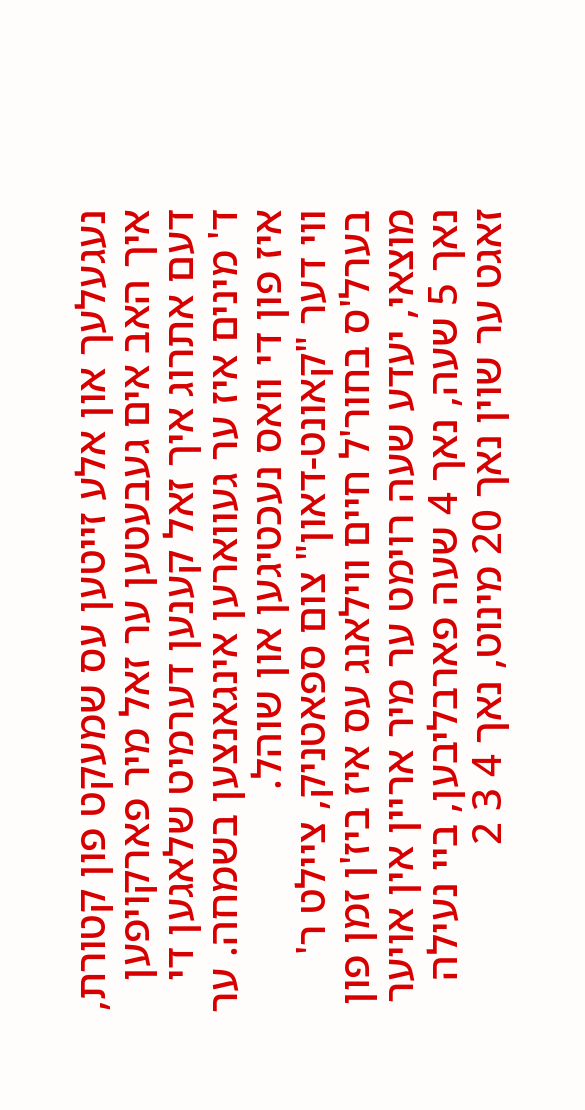נעגעלעך און אלע זייטען עס שמעקט פון קטורת, איך האב אים געבעטען ער זאל מיר פארקויפען דעם אתרוג איך זאל קענען דערמיט שלאגען די ד' מינים איז ער געווארען אינגאנצען בשמחה. ער איז פון די וואס נעכטיגען און שוהל.
ווי דער "קאונט-דאון" צום ספאטניק, ציילט ר' בערל'ס בחור'ל חיים ווילאנג עס איז ביז'ן זמן פון מוצאי, יעדע שעה רוימט ער מיר אריין אין אויער נאך 5 שעה, נאך 4 שעה פארבליבען, ביי נעילה זאגט ער שוין נאך 20 מינוט, נאך 4 3 2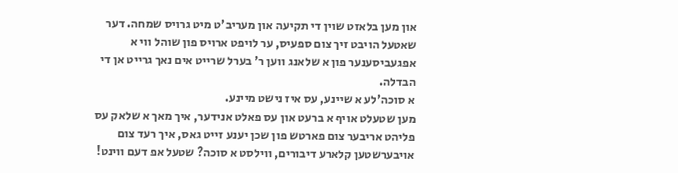און מען בלאזט שוין די תקיעה און מעריב'ט מיט גרויס שמחה. דער שאטעל הויבט זיך צום ספעיס, ער לויפט ארויס פון שוהל ווי א אפגעביסענער פון א שלאנג ווען ר' בערל שרייט אים נאך גרייט אן די הבדלה.
א סוכה'לע א שיינע, עס איז נישט מיינע.
מען שטעלט אויף א ברעט און עס פאלט אנידער, איך מאך א שלאק עס פליהט אריבער צום פארטש פון שכן יענע זייט גאס, איך רעד צום אויבערשטען קלארע דיבורים, ווילסט א סוכה? שטעל אפ דעם ווינט!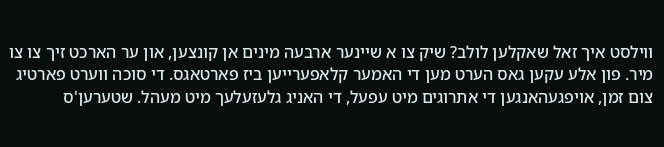ווילסט איך זאל שאקלען לולב? שיק צו א שיינער ארבעה מינים אן קונצען, און ער הארכט זיך צו צו מיר. פון אלע עקען גאס הערט מען די האמער קלאפערייען ביז פארטאגס. די סוכה ווערט פארטיג צום זמן, אויפגעהאנגען די אתרוגים מיט עפעל, די האניג גלעזעלעך מיט מעהל. שטערען'ס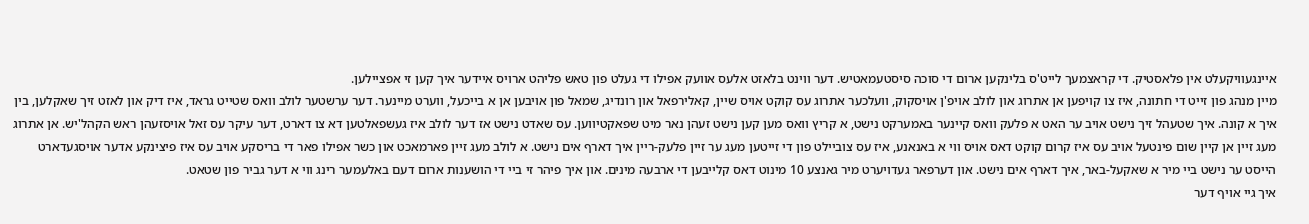איינגעוויקעלט אין פלאסטיק. די קראצמעך לייט'ס בלינקען ארום די סוכה סיסטעמאטיש. דער ווינט בלאזט אלעס אוועק אפילו די געלט פון טאש פליהט ארויס איידער איך קען זי אפציילען.
מיין מנהג פון זייט די חתונה, איז צו קויפען אן אתרוג און לולב אויפ'ן אויסקוק, וועלכער אתרוג עס קוקט אויס שיין, קאלירפאל און רונדיג, שמאל פון אויבען אן א בייכעל, ווערט מיינער. דער ערשטער לולב וואס שטייט גראד, איז דיק און לאזט זיך שאקלען, בין איך א קונה. איך שטעהל זיך נישט אויב ער האט א פלעק וואס קיינער באמערקט נישט, א קריץ וואס מען קען נישט זעהן נאר מיט שפאקטיווען. עס שאדט נישט אז דער לולב איז געשפאלטען דא צו דארט, דער עיקר עס זאל אויסזעהן ראש הקהל'יש. אן אתרוג מעג זיין אן קיין שום פינטעל אויב עס איז קרום קוקט דאס אויס ווי א באנאנע, איז עס צוביילט פון די זייטען מעג ער זיין פלעק-ריין איך דארף אים נישט. א לולב מעג זיין פארמאכט און כשר אפילו פאר די בריסקע אויב עס איז פיצינקע אדער אויסגעדארט הייסט ער נישט ביי מיר א שאקעל-באר, איך דארף אים נישט. און דערפאר געדויערט מיר גאנצע 10 מינוט דאס קלייבען די ארבעה מינים. און איך פיהר זי ביי די הושענות ארום דעם באלעמער רינג ווי א דער גביר פון שטאט.
איך גיי אויף דער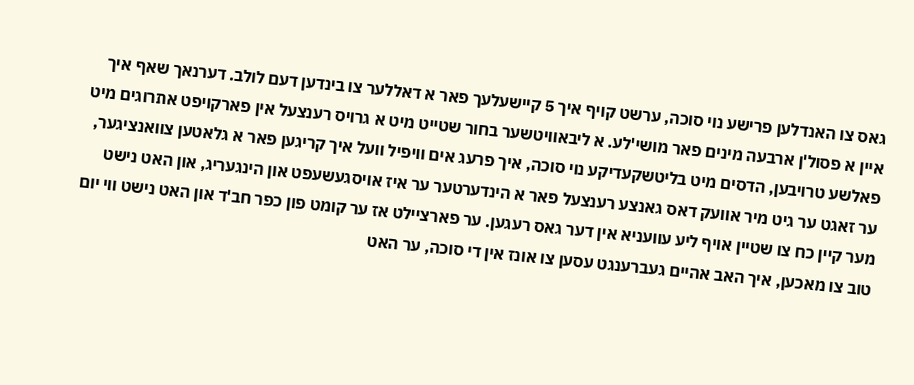גאס צו האנדלען פרישע נוי סוכה, ערשט קויף איך 5 קיישעלעך פאר א דאללער צו בינדען דעם לולב. דערנאך שאף איך איין א פסול'ן ארבעה מינים פאר מושי'לע. א ליבאוויטשער בחור שטייט מיט א גרויס רענצעל אין פארקויפט אתרוגים מיט פאלשע טרויבען, הדסים מיט בליטשקעדיקע נוי סוכה, איך פרעג אים וויפיל וועל איך קריגען פאר א גלאטען צוואנציגער, ער זאגט ער גיט מיר אוועק דאס גאנצע רענצעל פאר א הינדערטער ער איז אויסגעשעפט און הינגעריג, און האט נישט מער קיין כח צו שטיין אויף ליע עוועניא אין דער גאס רעגען. ער פארציילט אז ער קומט פון כפר חב'ד און האט נישט ווי יום טוב צו מאכען, איך האב אהיים געברענגט עסען צו אונז אין די סוכה, ער האט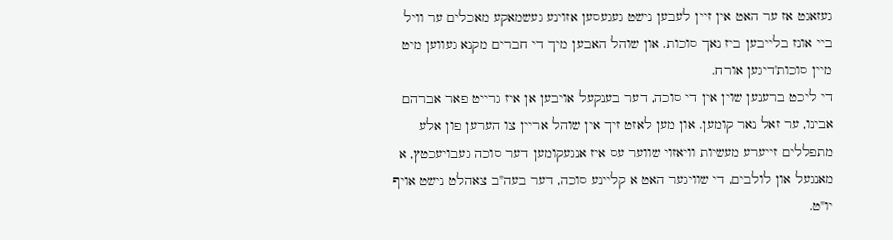געזאגט אז ער האט אין זיין לעבען נישט געגעסען אזוינע געשמאקע מאכלים ער וויל ביי אונז בלייבען ביז נאך סוכות. און שוהל האבען מיך די חברים מקנא געווען מיט מיין סוכות'דיגען אורח.
די ליכט ברענען שוין אין די סוכה, דער בענקעל אויבען אן איז גרייט פאר אברהם אבינו, ער זאל נאר קומען. און מען לאזט זיך אין שוהל אריין צו הערען פון אלע מתפללים זייערע מעשיות וויאזוי שווער עס איז אנגעקומען דער סוכה געבויעכטץ, א מאנגעל און לולבים, די שוויגער האט א קליינע סוכה, דער בעה"ב צאהלט נישט אויף יו"ט.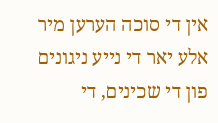אין די סוכה הערען מיר אלע יאר די נייע ניגונים פון די שכינים, די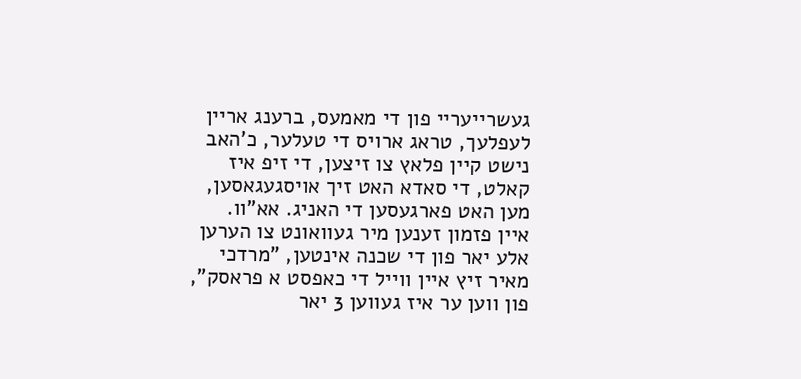געשרייעריי פון די מאמעס, ברענג אריין לעפלעך, טראג ארויס די טעלער, כ'האב נישט קיין פלאץ צו זיצען, די זיפ איז קאלט, די סאדא האט זיך אויסגעגאסען, מען האט פארגעסען די האניג. אא"וו.
איין פזמון זענען מיר געוואונט צו הערען אלע יאר פון די שכנה אינטען, "מרדכי מאיר זיץ איין ווייל די כאפסט א פראסק", פון ווען ער איז געווען 3 יאר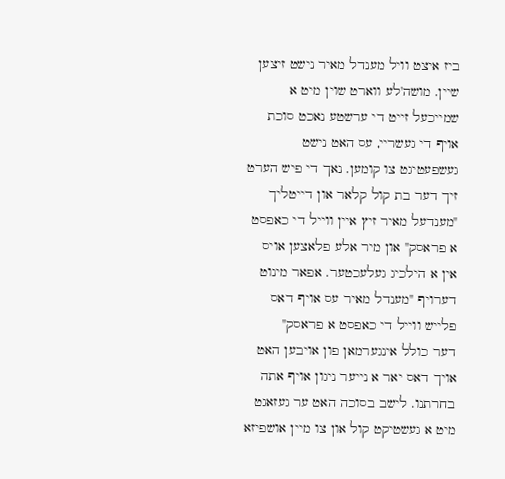ביז איצט וויל מענדל מאיר נישט זיצען שיין. מושה'לע ווארט שוין מיט א שמייכעל זייט די ערשטע נאכט סוכת אויף די געשריי, עס האט נישט געשפעטיגט צו קומען. נאך די פיש הערט זיך דער בת קול קלאר און דייטליך "מענדעל מאיר זיץ איין ווייל די כאפסט א פראסק" און מיר אלע פלאצען אויס אין א הילכיג געלעכטער. אפאר מינוט דערויף "מענדל מאיר עס אויף דאס פלייש ווייל די כאפסט א פראסק"
דער כולל אינגערמאן פון אויבען האט אויך דאס יאר א נייער ניגון אויף אתה בחרתנו. לישב בסוכה האט ער געזאגט מיט א געשטיקט קול און צו מיין אושפיזא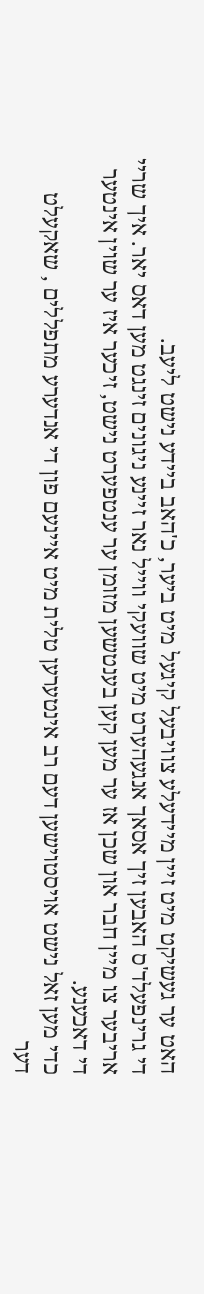האט ער געשיקט מיט זיין מיידעלע צוויבעל קיגעל מיט ביער, כ'האב ביידע נישט ליעב.
די גרינפעלד'ס האבען זיך אסאך אנגעהערט מיט שוועקי ווייל נאר זיינע ניגונים זינגט מען דאס יאר. איך שריי אריבער צו מיין חבר און שכן אז ער מען קען בענטשען מזומן ער ענטפערט נישט, זיכער איז ער שוין אינטער די דאכענע.
כדי מען זאל נישט אויסטוישען דעם רב אינטערען טלית מיט איינעם פון די אנדערע מתפללים , שאקעלט דער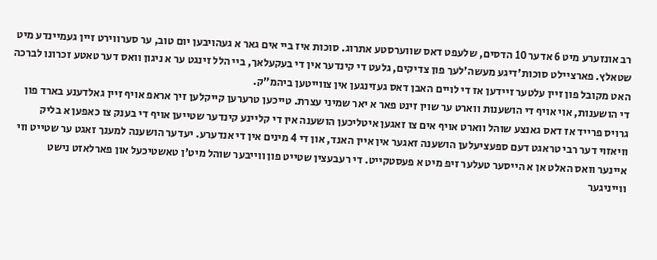רב אונזערע מיט 6 אדער 10 הדסים, שלעפט דאס שווערסטע אתרוג. סוכות איז ביי אים גאר א געהויבען יום טוב, ער סערווירט זיין געמיינדע מיט שטאלץ. פארציילט סוכות'דיגע מעשה'לעך פון צדיקים, גלעט די קינדער אין די בעקעלאך, ביי הלל זינגט ער א ניגון וואס דער טאטע זכרונו לברכה האט מקובל פון זיין עלטער זיידען אז די לויים האבן דאס געזינגען אין צווייטען ביהמ"ק.
די הושענות, אוי אויף די הושענות ווארט ער שוין זינט פאר א יאר שמיני עצרת. טייכען טרערען קייקלען זיך אראפ אויף זיין גאלדענע בארד פון גרויס פרייד אז דאס גאנצע שוהל ווארט אויף אים צו זאגען איטליכען הושענה אין די קליינע קינדער שטייען אויף די בענק צו כאפען א בליק וויאזוי דער רבי טראגט דעם ספעציעלען הושענה זאגער אין איין האנד, און די 4 מינים אין די אנדערע. יעדער הושענה למענך זאגט ער שטייט ווי איינער וואס האלט אן א הייסער טעלער זיפ מיט א פעסטקייט. די רעבעצין שטייט פון ווייבער שוהל מיט'ן טאשטיכעל און פארלאזט נישט ווייניגער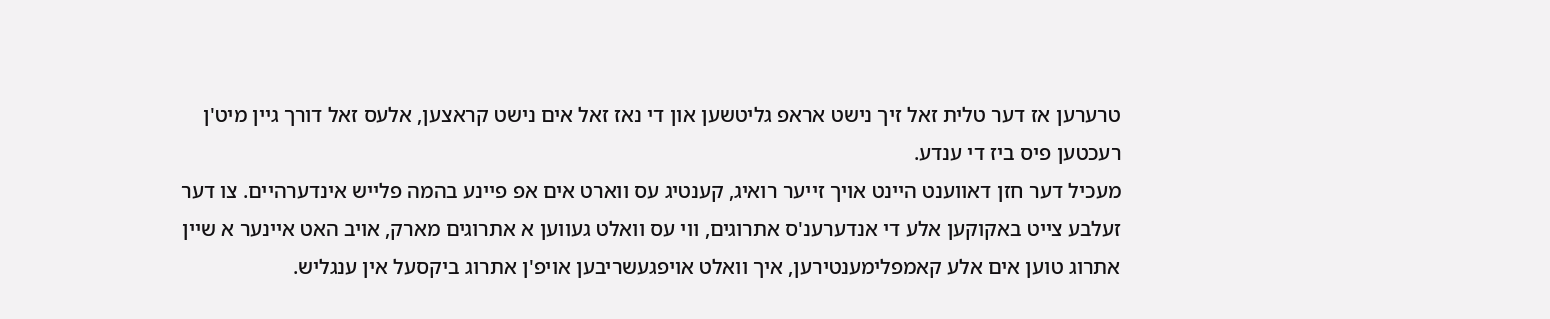טרערען אז דער טלית זאל זיך נישט אראפ גליטשען און די נאז זאל אים נישט קראצען, אלעס זאל דורך גיין מיט'ן רעכטען פיס ביז די ענדע.
מעכיל דער חזן דאווענט היינט אויך זייער רואיג, קענטיג עס ווארט אים אפ פיינע בהמה פלייש אינדערהיים. צו דער זעלבע צייט באקוקען אלע די אנדערענ'ס אתרוגים, ווי עס וואלט געווען א אתרוגים מארק, אויב האט איינער א שיין אתרוג טוען אים אלע קאמפלימענטירען, איך וואלט אויפגעשריבען אויפ'ן אתרוג ביקסעל אין ענגליש.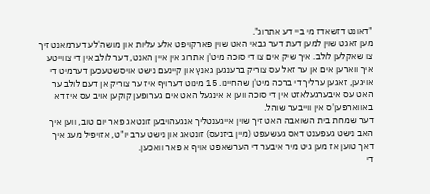"דאונט דזשאדז מי ביי דע אתרוג".
מען זאגט שוין למען דעת דער גבאי האט שוין פארקויפט אלע עליות און מושה'לע דערמאנט זיך צו שאקלען לולב. איך שיק אים צו די סוכה מיט'ן אתרוג אין איין האנט, דער לולב אין די צווייטע איך ווארען אים אן ער זאל עס צוריק ברענגען גאנץ און קיינעם נישט אויסשטעכען דערמיט די אויגען, זאגען ערליך די ברכה מיט'ן שהחיינו. 15 מינוט דערויף איז ער צוריק אן דעם לולב ער האט עס איבערגעלאזט אין די סוכה ווען א אינגעל האט אים גערופען קוקען אויב עס איז דא באווארפען'ס אין ווייבער שוהל.
דער שמחת בית השואבה האט זיך שוין אייגענטליך אנגעהויבען זונטאג פאר יום טוב, ווען איך האב נישט געפענט דאס געשעפט (מיין ביזנעס) זונטאג און נישט ערב יו"ט, אזויפיל מעג איך דאך טוען אז מען גיט מיר איבער די הערשאפט אויף א פאר וואכען.
די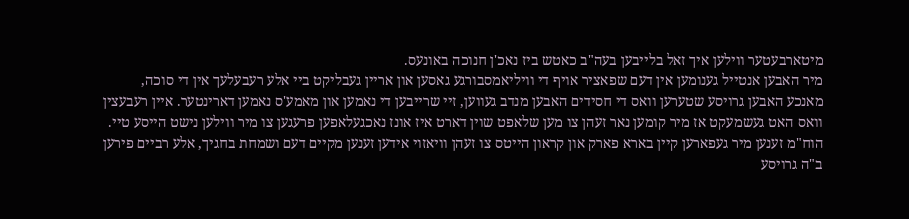מיטארבעטער ווילען איך זאל בלייבען בעה"ב כאטש ביז נאכ'ן חנוכה באונעס.
מיר האבען אנטייל גענומען אין דעם שפאציר אויף די וויליאמסבורגע גאסען און אריין געבליקט ביי אלע רעבעלעך אין די סוכה, מאנכע האבען גרויסע שטערען וואס די חסידים האבען מנדב געווען, זיי שרייבען די נאמען און מאמע'ס נאמען דארינטער. איין רעבעצין וואס האט געשמעקט אז מיר קומען נאר זעהן צו מען שלאפט שוין דארט איז אונז נאכגעלאפען פרעגען צו מיר ווילען נישט הייסע טיי.
הוח"מ זענען מיר געפארען קיין בארא פארק און קראון הייטס צו זעהן וויאזוי אידען זענען מקיים דעם ושמחת בחגיך, אלע רביים פירען ב"ה גרויסע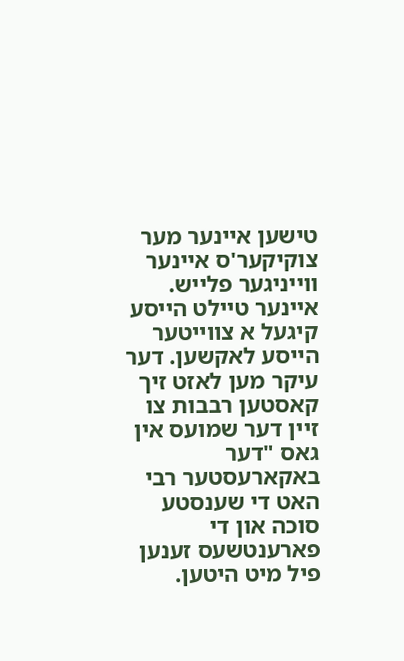טישען איינער מער צוקיקער'ס איינער ווייניגער פלייש. איינער טיילט הייסע קיגעל א צווייטער הייסע לאקשען. דער עיקר מען לאזט זיך קאסטען רבבות צו זיין דער שמועס אין גאס "דער באקארעסטער רבי האט די שענסטע סוכה און די פארענטשעס זענען פיל מיט היטען.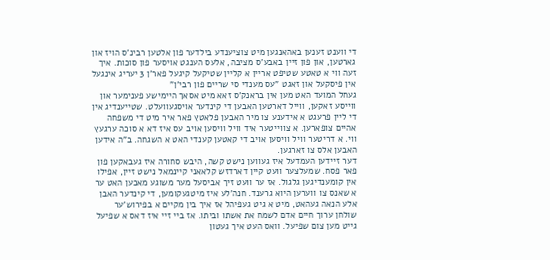די ווענט זענען באהאנגען מיט צוציענדע בילדער פון אלטען רבינ'ס הויז און גארטען, און פון זיין באבע'ס מציבה, אלעס הענגט אויסער פון סוכות. איך זעה ווי א טאטע שטיפט אריין א קליין שטיקעל קיגעל פאר'ן 3 יעריג אינגעל אין פיסקעל און זאגט "עס מענדי סי שריים פון רבי'ן"
געחל המועד האט מען אין בראנק'ס זאא מיט אסאך היימישע פענימער און ווייסע זאקען, ווייל דארטען האבען די קינדער אויסגעוועלט. שטייענדיג אין די ליין פרעגט א אידענע צו מיר האבען פלאטץ פאר איר מיט די משפחה אהיים צופארען. א צווייטער איד וויל וויסען אויב עס איז דא א סוכה ערגעץ ווי. א דריטער וויל וויסען אויב די קאטען קענדי האט א השגחה. ב"ה אידען האבען אלס צו זארגען.
דער זיידען העמדעל איז געווען נישט קשה, היבש סחורה איז געבאקען פון פאר פסח. שמעלצער וועט קיין דארדזש קלאאני קיינמאל נישט זיין, אפילו אין קומענדיגען גלגול. אז ער וועט זיך אביסעל מער משוגע מאכען האט ער א שאנס צו ווערען היוא גרענד. חנה'לע איז מיטגעקומען, די קינדער האבן אלע הנאה געהאט, מיט א גיט געפיהל אז איך בין מקיים א בפירוש'ער שולחן ערוך חיים אדם לשמח את אשתו וביתו. אז ביי זיי איז דאס א שפיעל גייט מען צום שפיעל. וואס העט איך געטון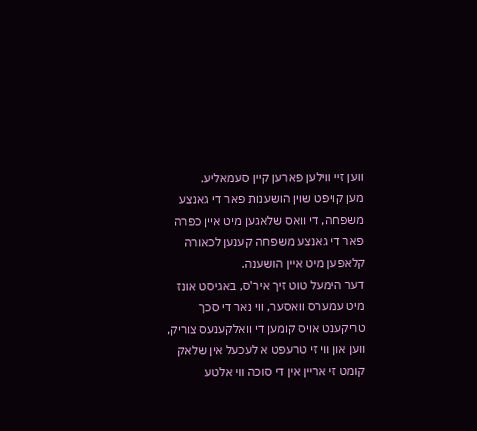ווען זיי ווילען פארען קיין סעמאליע.
מען קויפט שוין הושענות פאר די גאנצע משפחה, די וואס שלאגען מיט איין כפרה פאר די גאנצע משפחה קענען לכאורה קלאפען מיט איין הושענה.
דער הימעל טוט זיך איר'ס, באגיסט אונז מיט עמערס וואסער, ווי נאר די סכך טריקענט אויס קומען די וואלקענעס צוריק, ווען און ווי זי טרעפט א לעכעל אין שלאק קומט זי אריין אין די סוכה ווי אלטע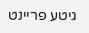גיטע פריינט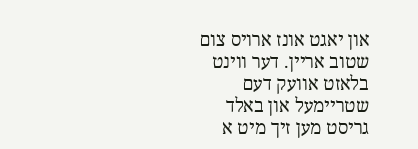און יאגט אונז ארויס צום שטוב אריין. דער ווינט בלאזט אוועק דעם שטריימעל און באלד גריסט מען זיך מיט א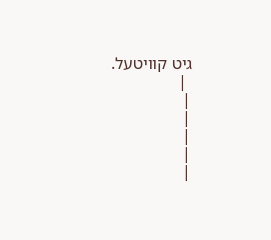גיט קוויטעל.
 |
|
|
|
|
|